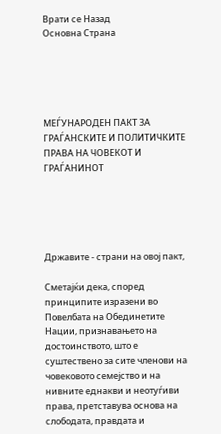Врати се Назад                            Основна Страна





МЕЃУНАРОДЕН ПАКТ ЗА ГРАЃАНСКИТЕ И ПОЛИТИЧКИТЕ ПРАВА НА ЧОВЕКОТ И ГРАЃАНИНОТ





Државите - страни на овој пакт,

Сметајќи дека, според принципите изразени во Повелбата на Обединетите Нации, признавањето на достоинството, што е суштествено за сите членови на човековото семејство и на нивните еднакви и неотуѓиви права, претставува основа на слободата, правдата и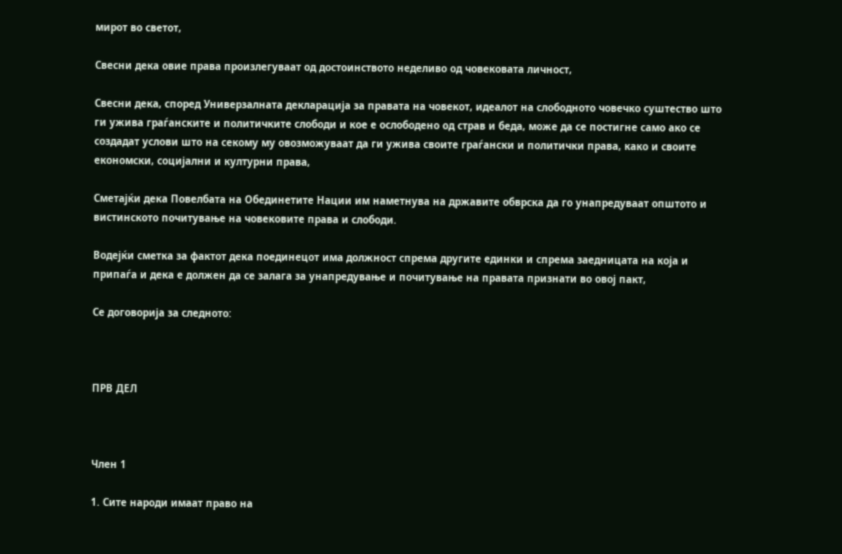мирот во светот,

Свесни дека овие права произлегуваат од достоинството неделиво од човековата личност,

Свесни дека, според Универзалната декларација за правата на човекот, идеалот на слободното човечко суштество што ги ужива граѓанските и политичките слободи и кое е ослободено од страв и беда, може да се постигне само ако се создадат услови што на секому му овозможуваат да ги ужива своите граѓански и политички права, како и своите економски, социјални и културни права,

Сметајќи дека Повелбата на Обединетите Нации им наметнува на државите обврска да го унапредуваат општото и вистинското почитување на човековите права и слободи.

Водејќи сметка за фактот дека поединецот има должност спрема другите единки и спрема заедницата на која и припаѓа и дека е должен да се залага за унапредување и почитување на правата признати во овој пакт,

Се договорија за следното:



ПРВ ДЕЛ



Член 1

1. Сите народи имаат право на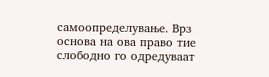самоопределување. Врз основа на ова право тие слободно го одредуваат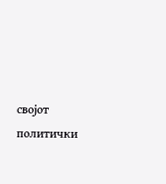својот политички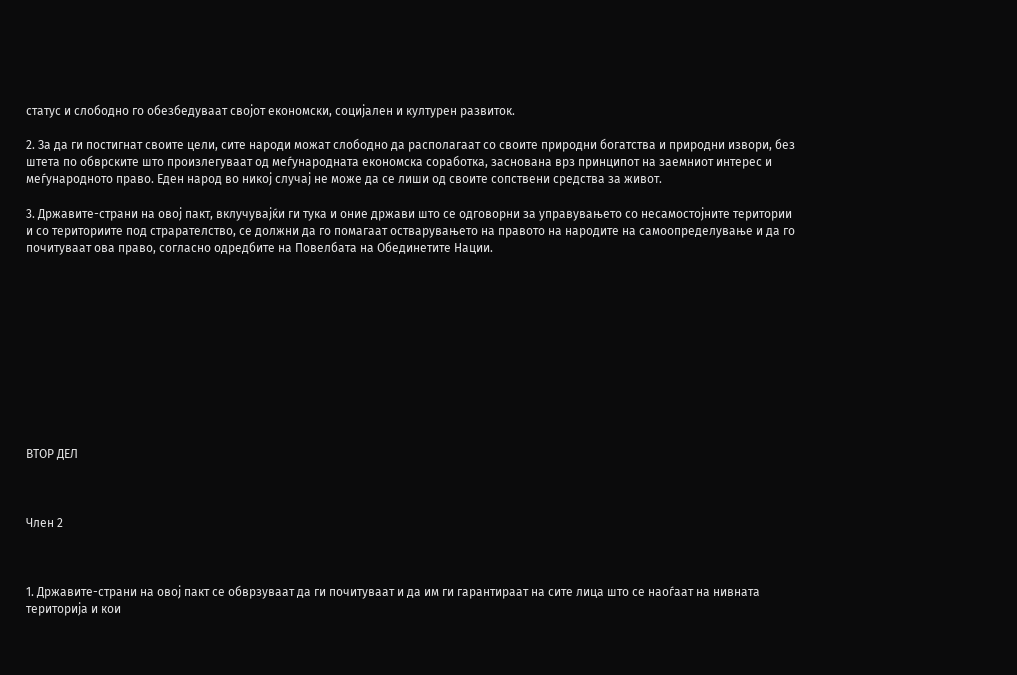статус и слободно го обезбедуваат својот економски, социјален и културен развиток.

2. За да ги постигнат своите цели, сите народи можат слободно да располагаат со своите природни богатства и природни извори, без штета по обврските што произлегуваат од меѓународната економска соработка, заснована врз принципот на заемниот интерес и меѓународното право. Еден народ во никој случај не може да се лиши од своите сопствени средства за живот.

3. Државите-страни на овој пакт, вклучувајќи ги тука и оние држави што се одговорни за управувањето со несамостојните територии и со териториите под страрателство, се должни да го помагаат остварувањето на правото на народите на самоопределување и да го почитуваат ова право, согласно одредбите на Повелбата на Обединетите Нации.











ВТОР ДЕЛ



Член 2



1. Државите-страни на овој пакт се обврзуваат да ги почитуваат и да им ги гарантираат на сите лица што се наоѓаат на нивната територија и кои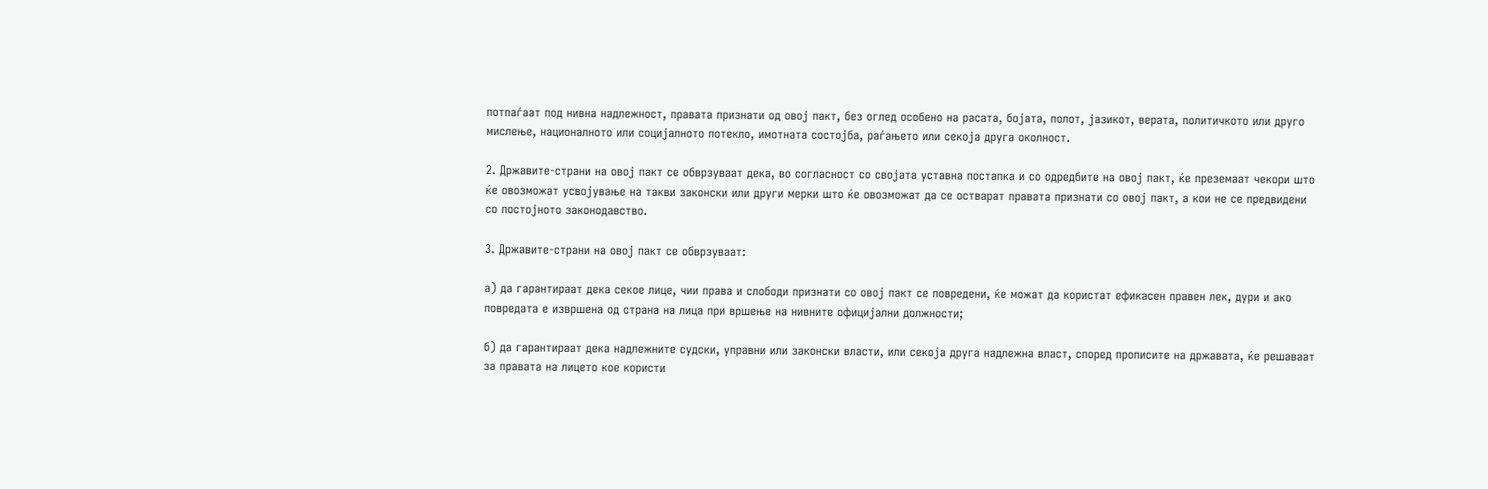потпаѓаат под нивна надлежност, правата признати од овој пакт, без оглед особено на расата, бојата, полот, јазикот, верата, политичкото или друго мислење, националното или социјалното потекло, имотната состојба, раѓањето или секоја друга околност.

2. Државите-страни на овој пакт се обврзуваат дека, во согласност со својата уставна постапка и со одредбите на овој пакт, ќе преземаат чекори што ќе овозможат усвојување на такви законски или други мерки што ќе овозможат да се остварат правата признати со овој пакт, а кои не се предвидени со постојното законодавство.

3. Државите-страни на овој пакт се обврзуваат:

а) да гарантираат дека секое лице, чии права и слободи признати со овој пакт се повредени, ќе можат да користат ефикасен правен лек, дури и ако повредата е извршена од страна на лица при вршење на нивните официјални должности;

б) да гарантираат дека надлежните судски, управни или законски власти, или секоја друга надлежна власт, според прописите на државата, ќе решаваат за правата на лицето кое користи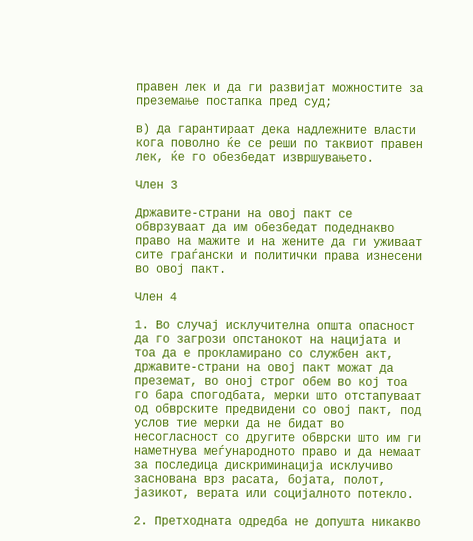правен лек и да ги развијат можностите за преземање постапка пред суд;

в) да гарантираат дека надлежните власти кога поволно ќе се реши по таквиот правен лек, ќе го обезбедат извршувањето.

Член 3

Државите-страни на овој пакт се обврзуваат да им обезбедат подеднакво право на мажите и на жените да ги уживаат сите граѓански и политички права изнесени во овој пакт.

Член 4

1. Во случај исклучителна општа опасност да го загрози опстанокот на нацијата и тоа да е прокламирано со службен акт, државите-страни на овој пакт можат да преземат, во оној строг обем во кој тоа го бара спогодбата, мерки што отстапуваат од обврските предвидени со овој пакт, под услов тие мерки да не бидат во несогласност со другите обврски што им ги наметнува меѓународното право и да немаат за последица дискриминација исклучиво заснована врз расата, бојата, полот, јазикот, верата или социјалното потекло.

2. Претходната одредба не допушта никакво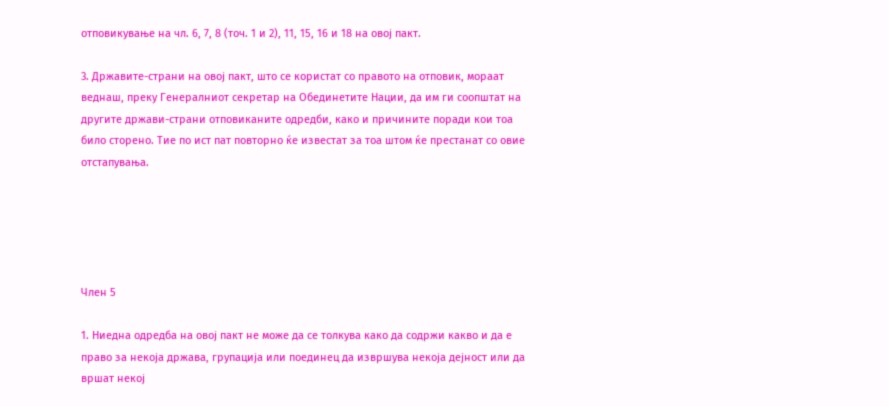отповикување на чл. 6, 7, 8 (точ. 1 и 2), 11, 15, 16 и 18 на овој пакт.

3. Државите-страни на овој пакт, што се користат со правото на отповик, мораат веднаш, преку Генералниот секретар на Обединетите Нации, да им ги соопштат на другите држави-страни отповиканите одредби, како и причините поради кои тоа било сторено. Тие по ист пат повторно ќе известат за тоа штом ќе престанат со овие отстапувања.





Член 5

1. Ниедна одредба на овој пакт не може да се толкува како да содржи какво и да е право за некоја држава, групација или поединец да извршува некоја дејност или да вршат некој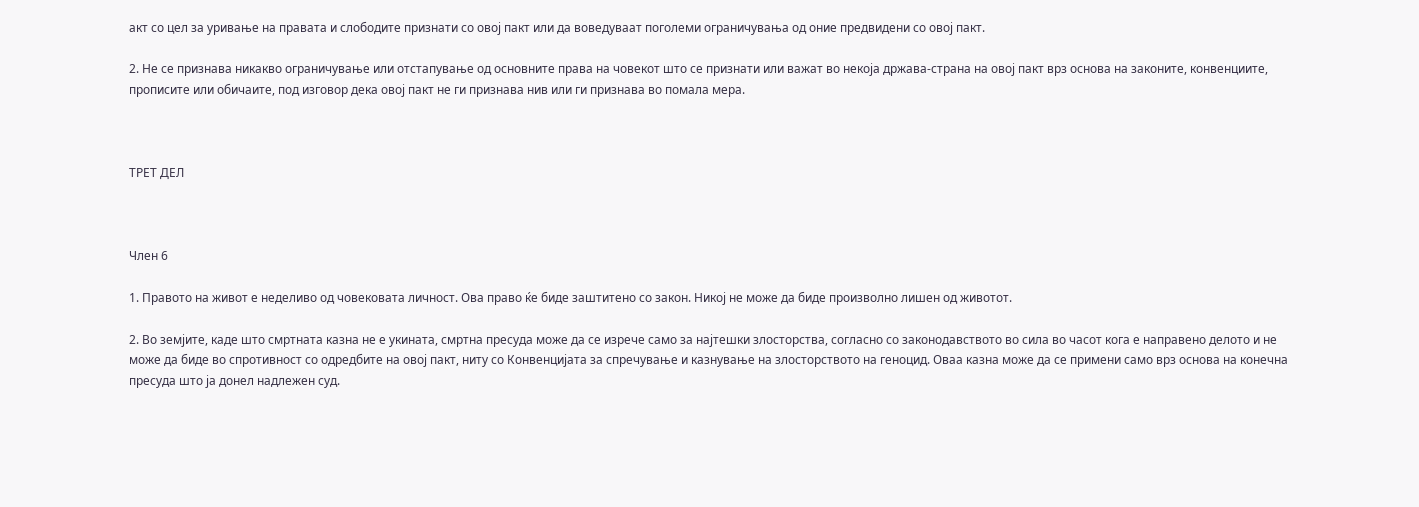акт со цел за уривање на правата и слободите признати со овој пакт или да воведуваат поголеми ограничувања од оние предвидени со овој пакт.

2. Не се признава никакво ограничување или отстапување од основните права на човекот што се признати или важат во некоја држава-страна на овој пакт врз основа на законите, конвенциите, прописите или обичаите, под изговор дека овој пакт не ги признава нив или ги признава во помала мера.



ТРЕТ ДЕЛ



Член 6

1. Правото на живот е неделиво од човековата личност. Ова право ќе биде заштитено со закон. Никој не може да биде произволно лишен од животот.

2. Во земјите, каде што смртната казна не е укината, смртна пресуда може да се изрече само за најтешки злосторства, согласно со законодавството во сила во часот кога е направено делото и не може да биде во спротивност со одредбите на овој пакт, ниту со Конвенцијата за спречување и казнување на злосторството на геноцид. Оваа казна може да се примени само врз основа на конечна пресуда што ја донел надлежен суд.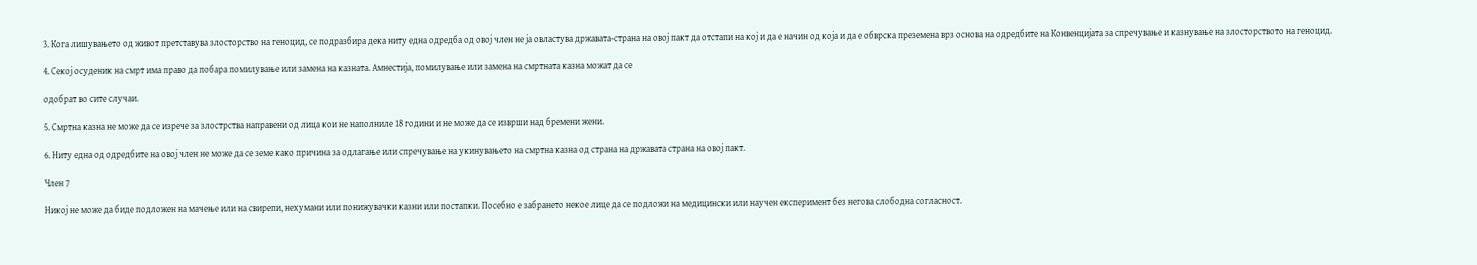3. Кога лишувањето од живот претставува злосторство на геноцид, се подразбира дека ниту една одредба од овој член не ја овластува државата-страна на овој пакт да отстапи на кој и да е начин од која и да е обврска преземена врз основа на одредбите на Конвенцијата за спречување и казнување на злосторството на геноцид.

4. Секој осуденик на смрт има право да побара помилување или замена на казната. Амнестија, помилување или замена на смртната казна можат да се

одобрат во сите случаи.

5. Смртна казна не може да се изрече за злострства направени од лица кои не наполниле 18 години и не може да се изврши над бремени жени.

6. Ниту една од одредбите на овој член не може да се земе како причина за одлагање или спречување на укинувањето на смртна казна од страна на државата страна на овој пакт.

Член 7

Никој не може да биде подложен на мачење или на свирепи, нехумани или понижувачки казни или постапки. Посебно е забрането некое лице да се подложи на медицински или научен експеримент без негова слободна согласност.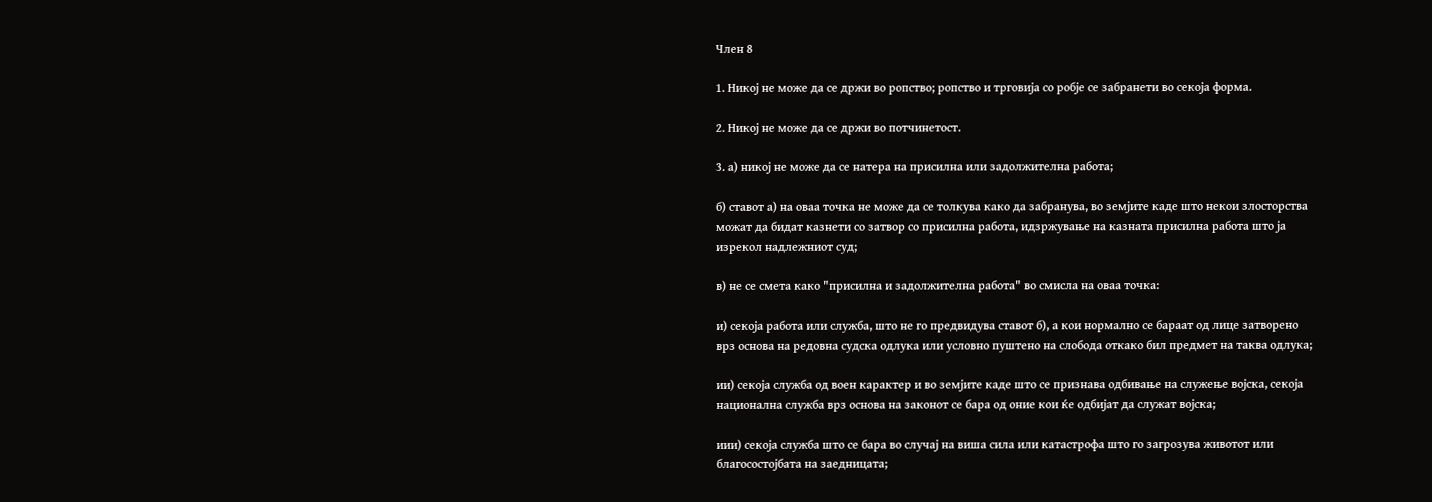Член 8

1. Никој не може да се држи во ропство; ропство и трговија со робје се забранети во секоја форма.

2. Никој не може да се држи во потчинетост.

3. а) никој не може да се натера на присилна или задолжителна работа;

б) ставот а) на оваа точка не може да се толкува како да забранува, во земјите каде што некои злосторства можат да бидат казнети со затвор со присилна работа, идзржување на казната присилна работа што ја изрекол надлежниот суд;

в) не се смета како "присилна и задолжителна работа" во смисла на оваа точка:

и) секоја работа или служба, што не го предвидува ставот б), а кои нормално се бараат од лице затворено врз основа на редовна судска одлука или условно пуштено на слобода откако бил предмет на таква одлука;

ии) секоја служба од воен карактер и во земјите каде што се признава одбивање на служење војска, секоја национална служба врз основа на законот се бара од оние кои ќе одбијат да служат војска;

иии) секоја служба што се бара во случај на виша сила или катастрофа што го загрозува животот или благосостојбата на заедницата;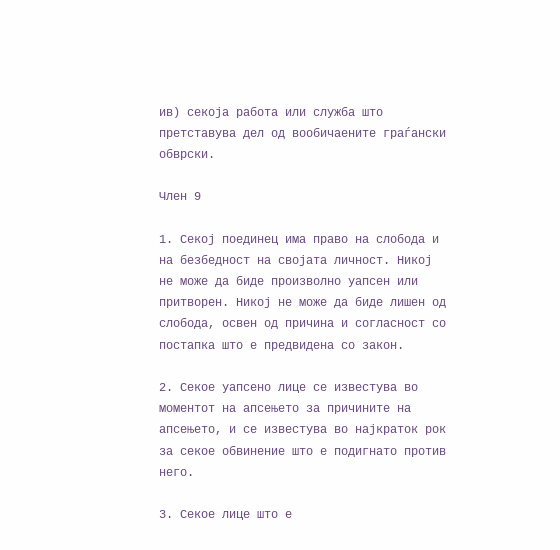ив) секоја работа или служба што претставува дел од вообичаените граѓански обврски.

Член 9

1. Секој поединец има право на слобода и на безбедност на својата личност. Никој не може да биде произволно уапсен или притворен. Никој не може да биде лишен од слобода, освен од причина и согласност со постапка што е предвидена со закон.

2. Секое уапсено лице се известува во моментот на апсењето за причините на апсењето, и се известува во најкраток рок за секое обвинение што е подигнато против него.

3. Секое лице што е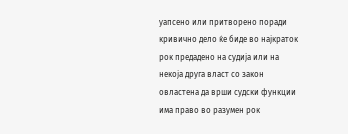уапсено или притворено поради кривично дело ќе биде во најкраток рок предадено на судија или на некоја друга власт со закон овластена да врши судски функции има право во разумен рок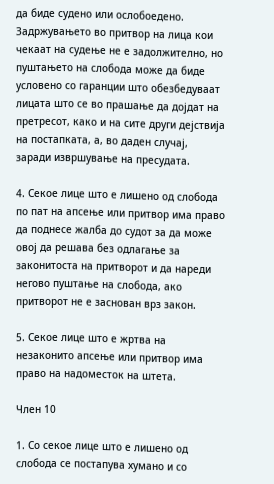да биде судено или ослобоедено. Задржувањето во притвор на лица кои чекаат на судење не е задолжително, но пуштањето на слобода може да биде условено со гаранции што обезбедуваат лицата што се во прашање да дојдат на претресот, како и на сите други дејствија на постапката, а, во даден случај, заради извршување на пресудата.

4. Секое лице што е лишено од слобода по пат на апсење или притвор има право да поднесе жалба до судот за да може овој да решава без одлагање за законитоста на притворот и да нареди негово пуштање на слобода, ако притворот не е заснован врз закон.

5. Секое лице што е жртва на незаконито апсење или притвор има право на надоместок на штета.

Член 10

1. Со секое лице што е лишено од слобода се постапува хумано и со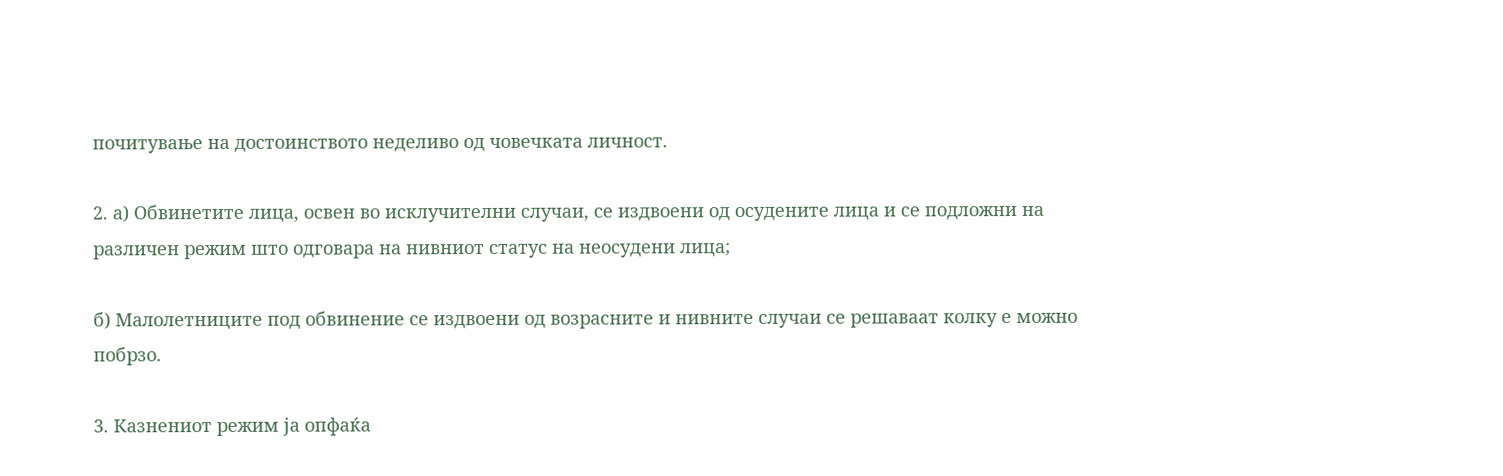почитување на достоинството неделиво од човечката личност.

2. а) Обвинетите лица, освен во исклучителни случаи, се издвоени од осудените лица и се подложни на различен режим што одговара на нивниот статус на неосудени лица;

б) Малолетниците под обвинение се издвоени од возрасните и нивните случаи се решаваат колку е можно побрзо.

3. Казнениот режим ја опфаќа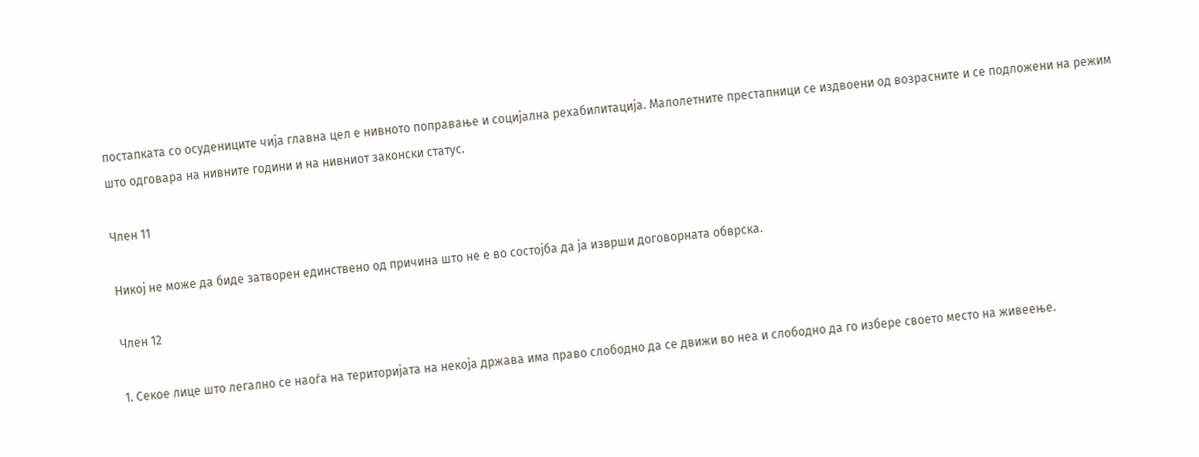постапката со осудениците чија главна цел е нивното поправање и социјална рехабилитација. Малолетните престапници се издвоени од возрасните и се подложени на режим што одговара на нивните години и на нивниот законски статус.

Член 11

Никој не може да биде затворен единствено од причина што не е во состојба да ја изврши договорната обврска.

Член 12

1. Секое лице што легално се наоѓа на територијата на некоја држава има право слободно да се движи во неа и слободно да го избере своето место на живеење.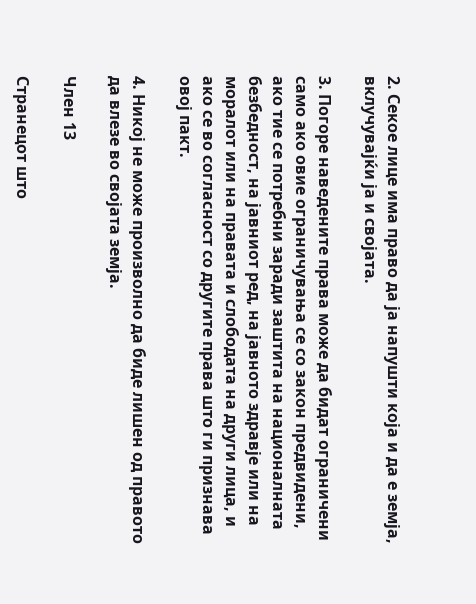2. Секое лице има право да ја напушти која и да е земја, вклучувајќи ја и својата.

3. Погоре наведените права може да бидат ограничени само ако овие ограничувања се со закон предвидени, ако тие се потребни заради заштита на националната безбедност, на јавниот ред, на јавното здравје или на моралот или на правата и слободата на други лица, и ако се во согласност со другите права што ги признава овој пакт.

4. Никој не може произволно да биде лишен од правото да влезе во својата земја.

Член 13

Странецот што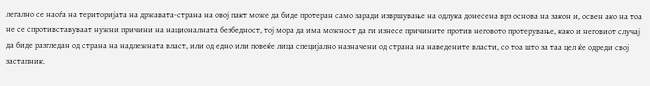легално се наоѓа на територијата на државата-страна на овој пакт може да биде протеран само заради извршување на одлука донесена врз основа на закон и, освен ако на тоа не се спротивставуваат нужни причини на националната безбедност, тој мора да има можност да ги изнесе причините против неговото протерување, како и неговиот случај да биде разгледан од страна на надлежната власт, или од едно или повеќе лица специјално назначени од страна на наведените власти, со тоа што за таа цел ќе одреди свој застапник.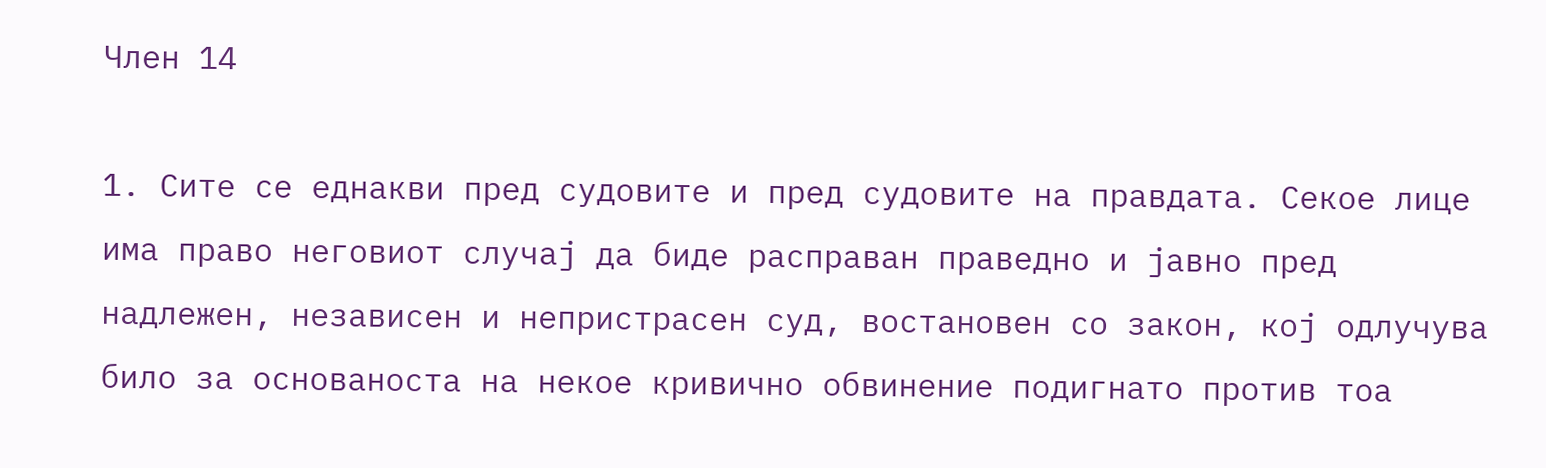Член 14

1. Сите се еднакви пред судовите и пред судовите на правдата. Секое лице има право неговиот случај да биде расправан праведно и јавно пред надлежен, независен и непристрасен суд, востановен со закон, кој одлучува било за основаноста на некое кривично обвинение подигнато против тоа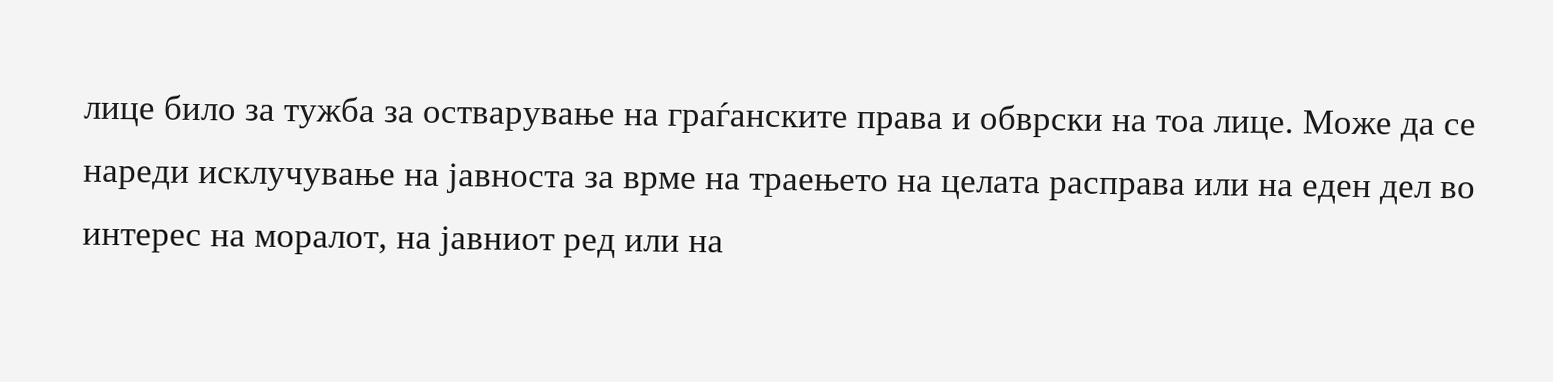лице било за тужба за остварување на граѓанските права и обврски на тоа лице. Може да се нареди исклучување на јавноста за врме на траењето на целата расправа или на еден дел во интерес на моралот, на јавниот ред или на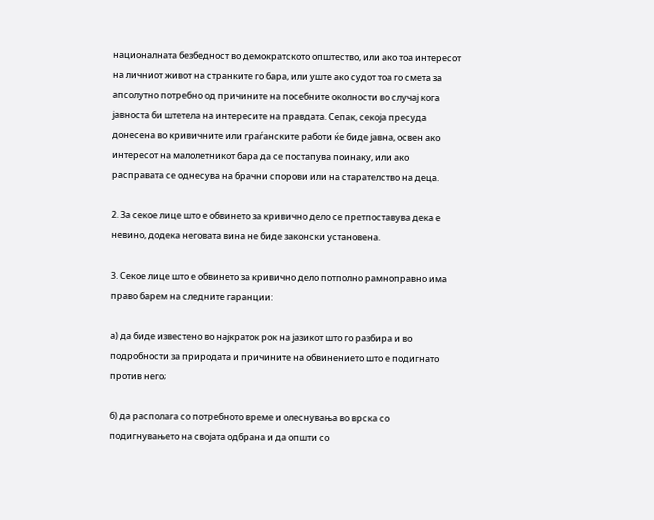националната безбедност во демократското општество, или ако тоа интересот на личниот живот на странките го бара, или уште ако судот тоа го смета за апсолутно потребно од причините на посебните околности во случај кога јавноста би штетела на интересите на правдата. Сепак, секоја пресуда донесена во кривичните или граѓанските работи ќе биде јавна, освен ако интересот на малолетникот бара да се постапува поинаку, или ако расправата се однесува на брачни спорови или на старателство на деца.

2. За секое лице што е обвинето за кривично дело се претпоставува дека е невино, додека неговата вина не биде законски установена.

3. Секое лице што е обвинето за кривично дело потполно рамноправно има право барем на следните гаранции:

а) да биде известено во најкраток рок на јазикот што го разбира и во подробности за природата и причините на обвинението што е подигнато против него;

б) да располага со потребното време и олеснувања во врска со подигнувањето на својата одбрана и да општи со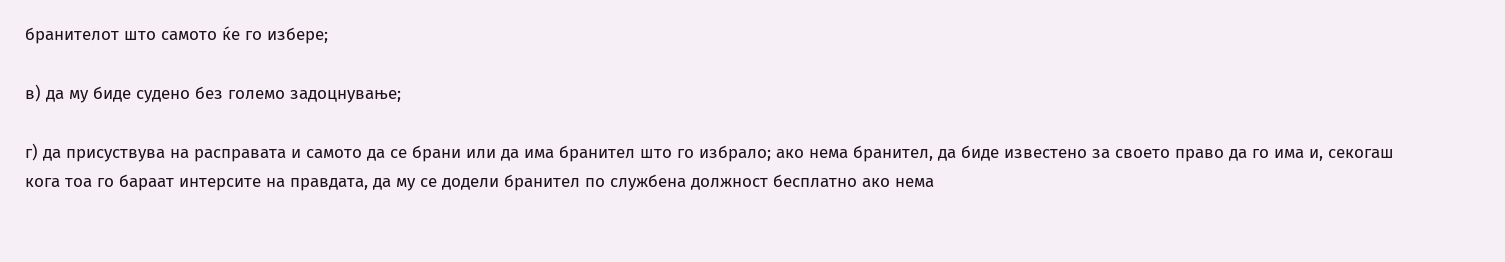бранителот што самото ќе го избере;

в) да му биде судено без големо задоцнување;

г) да присуствува на расправата и самото да се брани или да има бранител што го избрало; ако нема бранител, да биде известено за своето право да го има и, секогаш кога тоа го бараат интерсите на правдата, да му се додели бранител по службена должност бесплатно ако нема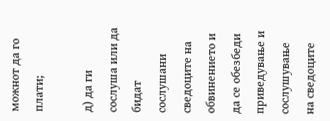можнот да го плати;

д) да ги сослуша или да бидат сослушани сведоците на обвинението и да се обезбеди приведување и сослушување на сведоците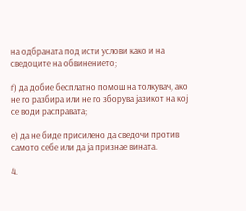на одбраната под исти услови како и на сведоците на обвинението;

ѓ) да добие бесплатно помош на толкувач, ако не го разбира или не го зборува јазикот на кој се води расправата;

е) да не биде присилено да сведочи против самото себе или да ја признае вината.

4.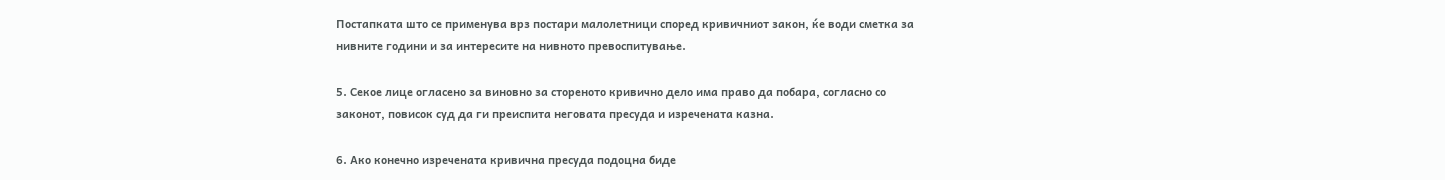Постапката што се применува врз постари малолетници според кривичниот закон, ќе води сметка за нивните години и за интересите на нивното превоспитување.

5. Секое лице огласено за виновно за стореното кривично дело има право да побара, согласно со законот, повисок суд да ги преиспита неговата пресуда и изречената казна.

6. Ако конечно изречената кривична пресуда подоцна биде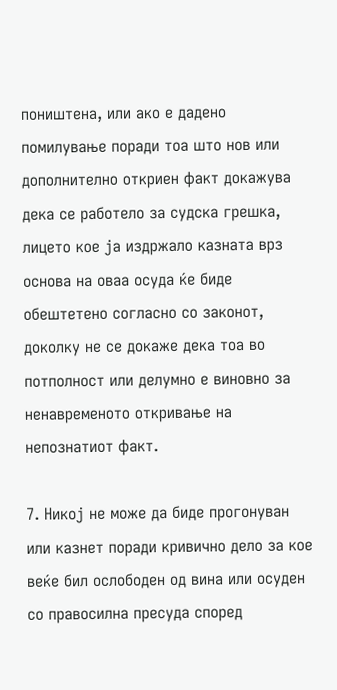поништена, или ако е дадено помилување поради тоа што нов или дополнително откриен факт докажува дека се работело за судска грешка, лицето кое ја издржало казната врз основа на оваа осуда ќе биде обештетено согласно со законот, доколку не се докаже дека тоа во потполност или делумно е виновно за ненавременото откривање на непознатиот факт.

7. Никој не може да биде прогонуван или казнет поради кривично дело за кое веќе бил ослободен од вина или осуден со правосилна пресуда според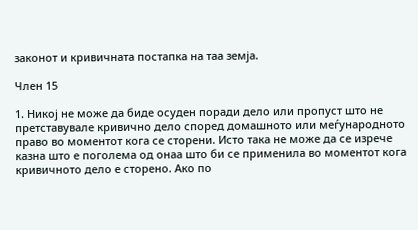законот и кривичната постапка на таа земја.

Член 15

1. Никој не може да биде осуден поради дело или пропуст што не претставувале кривично дело според домашното или меѓународното право во моментот кога се сторени. Исто така не може да се изрече казна што е поголема од онаа што би се применила во моментот кога кривичното дело е сторено. Ако по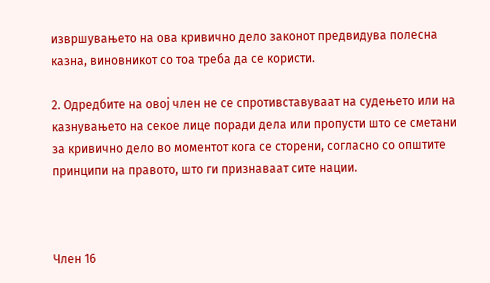извршувањето на ова кривично дело законот предвидува полесна казна, виновникот со тоа треба да се користи.

2. Одредбите на овој член не се спротивставуваат на судењето или на казнувањето на секое лице поради дела или пропусти што се сметани за кривично дело во моментот кога се сторени, согласно со општите принципи на правото, што ги признаваат сите нации.



Член 16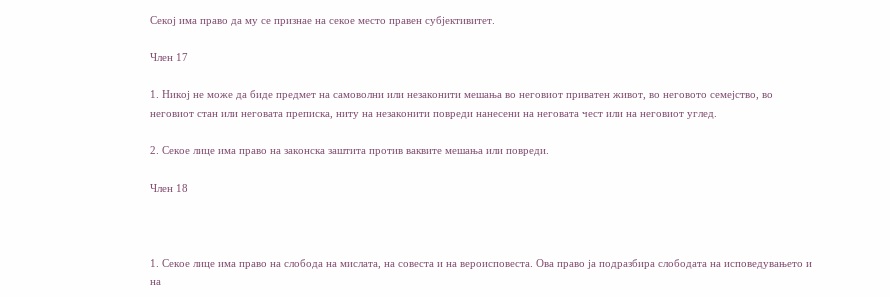Секој има право да му се признае на секое место правен субјективитет.

Член 17

1. Никој не може да биде предмет на самоволни или незаконити мешања во неговиот приватен живот, во неговото семејство, во неговиот стан или неговата преписка, ниту на незаконити повреди нанесени на неговата чест или на неговиот углед.

2. Секое лице има право на законска заштита против ваквите мешања или повреди.

Член 18



1. Секое лице има право на слобода на мислата, на совеста и на вероисповеста. Ова право ја подразбира слободата на исповедувањето и на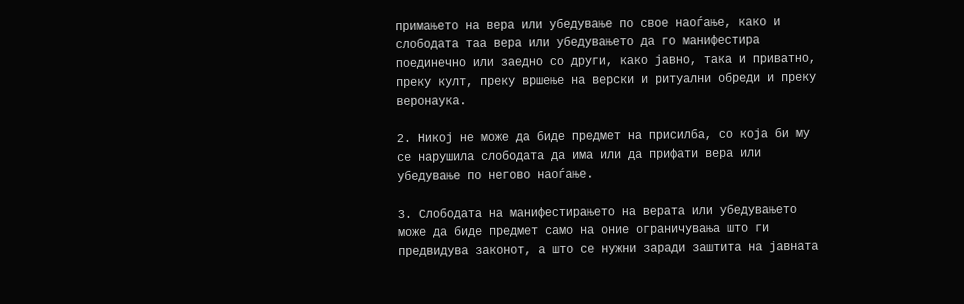примањето на вера или убедување по свое наоѓање, како и слободата таа вера или убедувањето да го манифестира поединечно или заедно со други, како јавно, така и приватно, преку култ, преку вршење на верски и ритуални обреди и преку веронаука.

2. Никој не може да биде предмет на присилба, со која би му се нарушила слободата да има или да прифати вера или убедување по негово наоѓање.

3. Слободата на манифестирањето на верата или убедувањето може да биде предмет само на оние ограничувања што ги предвидува законот, а што се нужни заради заштита на јавната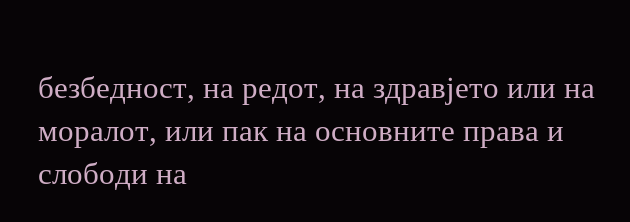безбедност, на редот, на здравјето или на моралот, или пак на основните права и слободи на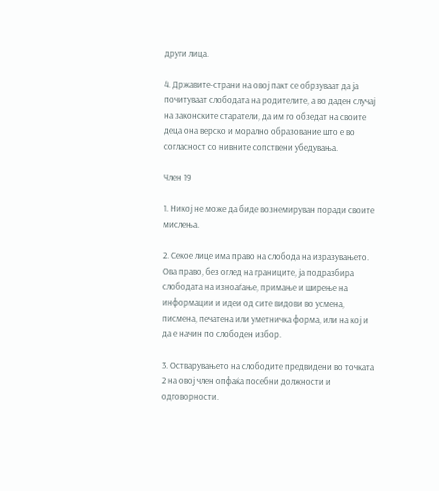други лица.

4. Државите-страни на овој пакт се обрзуваат да ја почитуваат слободата на родителите, а во даден случај на законските старатели, да им го обзедат на своите деца она верско и морално образование што е во согласност со нивните сопствени убедувања.

Член 19

1. Никој не може да биде вознемируван поради своите мислења.

2. Секое лице има право на слобода на изразувањето. Ова право, без оглед на границите, ја подразбира слободата на изноаѓање, примање и ширење на информации и идеи од сите видови во усмена, писмена, печатена или уметничка форма, или на кој и да е начин по слободен избор.

3. Остварувањето на слободите предвидени во точката 2 на овој член опфаќа посебни должности и одговорности.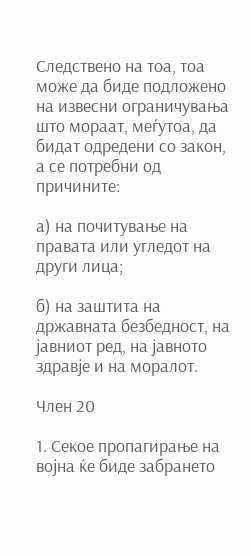Следствено на тоа, тоа може да биде подложено на извесни ограничувања што мораат, меѓутоа, да бидат одредени со закон, а се потребни од причините:

а) на почитување на правата или угледот на други лица;

б) на заштита на државната безбедност, на јавниот ред, на јавното здравје и на моралот.

Член 20

1. Секое пропагирање на војна ќе биде забрането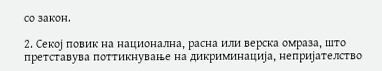со закон.

2. Секој повик на национална, расна или верска омраза, што претставува поттикнување на дикриминација, непријателство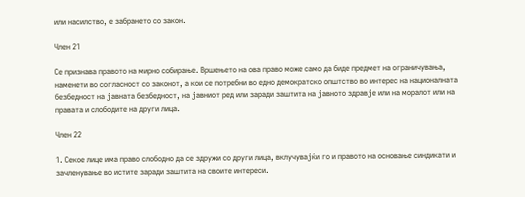или насилство, е забрането со закон.

Член 21

Се признава правото на мирно собирање. Вршењето на ова право може само да биде предмет на ограничувања, наменети во согласност со законот, а кои се потребни во едно демократско општство во интерес на националната безбедност на јавната безбедност, на јавниот ред или заради заштита на јавното здравје или на моралот или на правата и слободите на други лица.

Член 22

1. Секое лице има право слободно да се здружи со други лица, вклучувајќи го и правото на основање синдикати и зачленување во истите заради заштита на своите интереси.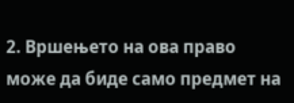2. Вршењето на ова право може да биде само предмет на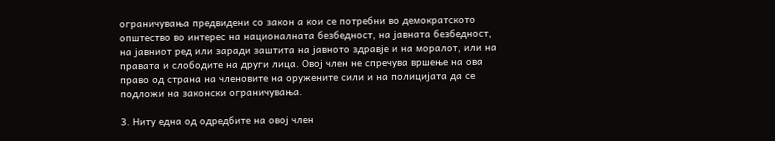ограничувања предвидени со закон а кои се потребни во демократското општество во интерес на националната безбедност, на јавната безбедност, на јавниот ред или заради заштита на јавното здравје и на моралот, или на правата и слободите на други лица. Овој член не спречува вршење на ова право од страна на членовите на оружените сили и на полицијата да се подложи на законски ограничувања.

3. Ниту една од одредбите на овој член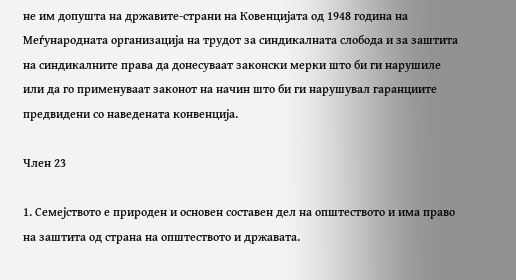не им допушта на државите-страни на Ковенцијата од 1948 година на Меѓународната организација на трудот за синдикалната слобода и за заштита на синдикалните права да донесуваат законски мерки што би ги нарушиле или да го применуваат законот на начин што би ги нарушувал гаранциите предвидени со наведената конвенција.

Член 23

1. Семејството е природен и основен составен дел на општеството и има право на заштита од страна на општеството и државата.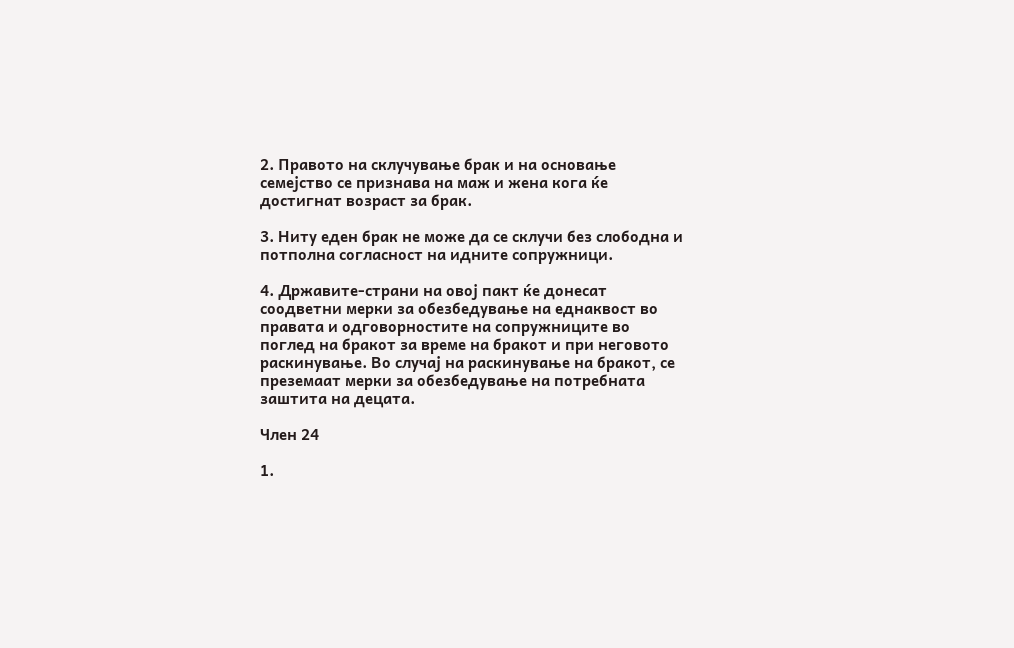2. Правото на склучување брак и на основање семејство се признава на маж и жена кога ќе достигнат возраст за брак.

3. Ниту еден брак не може да се склучи без слободна и потполна согласност на идните сопружници.

4. Државите-страни на овој пакт ќе донесат соодветни мерки за обезбедување на еднаквост во правата и одговорностите на сопружниците во поглед на бракот за време на бракот и при неговото раскинување. Во случај на раскинување на бракот, се преземаат мерки за обезбедување на потребната заштита на децата.

Член 24

1.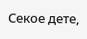Секое дете,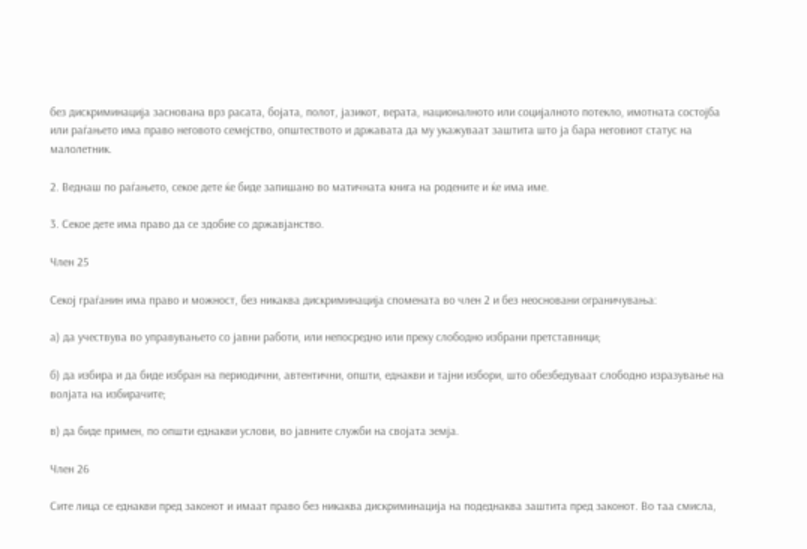без дискриминација заснована врз расата, бојата, полот, јазикот, верата, националното или социјалното потекло, имотната состојба или раѓањето има право неговото семејство, општеството и државата да му укажуваат заштита што ја бара неговиот статус на малолетник.

2. Веднаш по раѓањето, секое дете ќе биде запишано во матичната книга на родените и ќе има име.

3. Секое дете има право да се здобие со државјанство.

Член 25

Секој граѓанин има право и можност, без никаква дискриминација спомената во член 2 и без неосновани ограничувања:

а) да учествува во управувањето со јавни работи, или непосредно или преку слободно избрани претставници;

б) да избира и да биде избран на периодични, автентични, општи, еднакви и тајни избори, што обезбедуваат слободно изразување на волјата на избирачите;

в) да биде примен, по општи еднакви услови, во јавните служби на својата земја.

Член 26

Сите лица се еднакви пред законот и имаат право без никаква дискриминација на подеднаква заштита пред законот. Во таа смисла,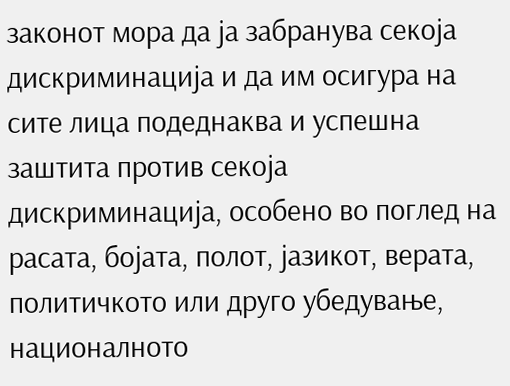законот мора да ја забранува секоја дискриминација и да им осигура на сите лица подеднаква и успешна заштита против секоја дискриминација, особено во поглед на расата, бојата, полот, јазикот, верата, политичкото или друго убедување, националното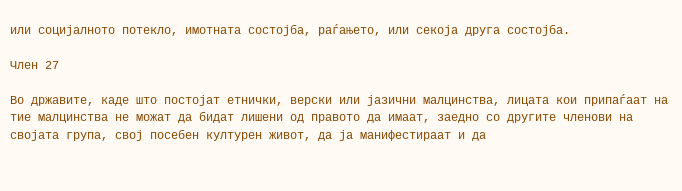или социјалното потекло, имотната состојба, раѓањето, или секоја друга состојба.

Член 27

Во државите, каде што постојат етнички, верски или јазични малцинства, лицата кои припаѓаат на тие малцинства не можат да бидат лишени од правото да имаат, заедно со другите членови на својата група, свој посебен културен живот, да ја манифестираат и да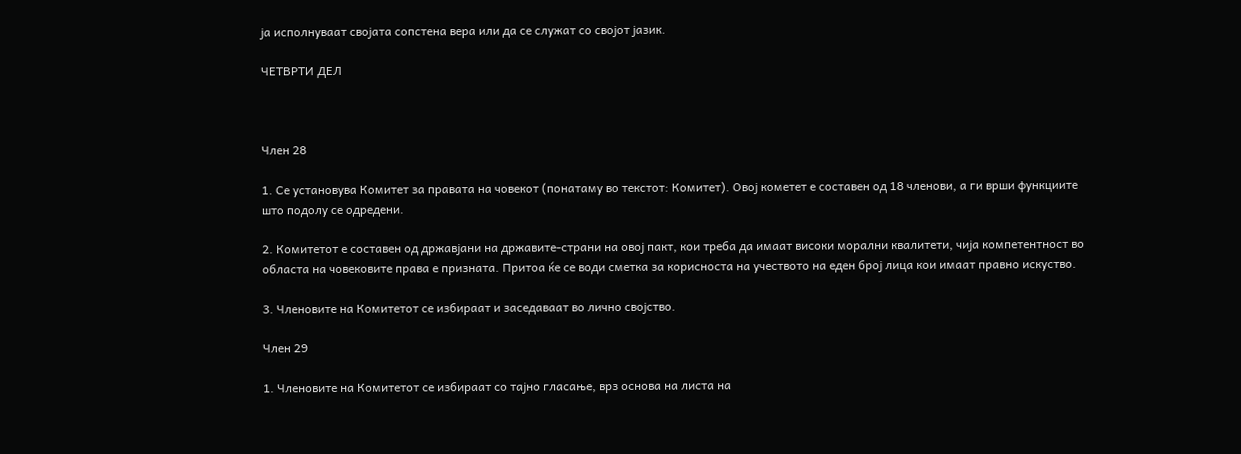ја исполнуваат својата сопстена вера или да се служат со својот јазик.

ЧЕТВРТИ ДЕЛ



Член 28

1. Се установува Комитет за правата на човекот (понатаму во текстот: Комитет). Овој кометет е составен од 18 членови, а ги врши функциите што подолу се одредени.

2. Комитетот е составен од државјани на државите-страни на овој пакт, кои треба да имаат високи морални квалитети, чија компетентност во областа на човековите права е призната. Притоа ќе се води сметка за корисноста на учеството на еден број лица кои имаат правно искуство.

3. Членовите на Комитетот се избираат и заседаваат во лично својство.

Член 29

1. Членовите на Комитетот се избираат со тајно гласање, врз основа на листа на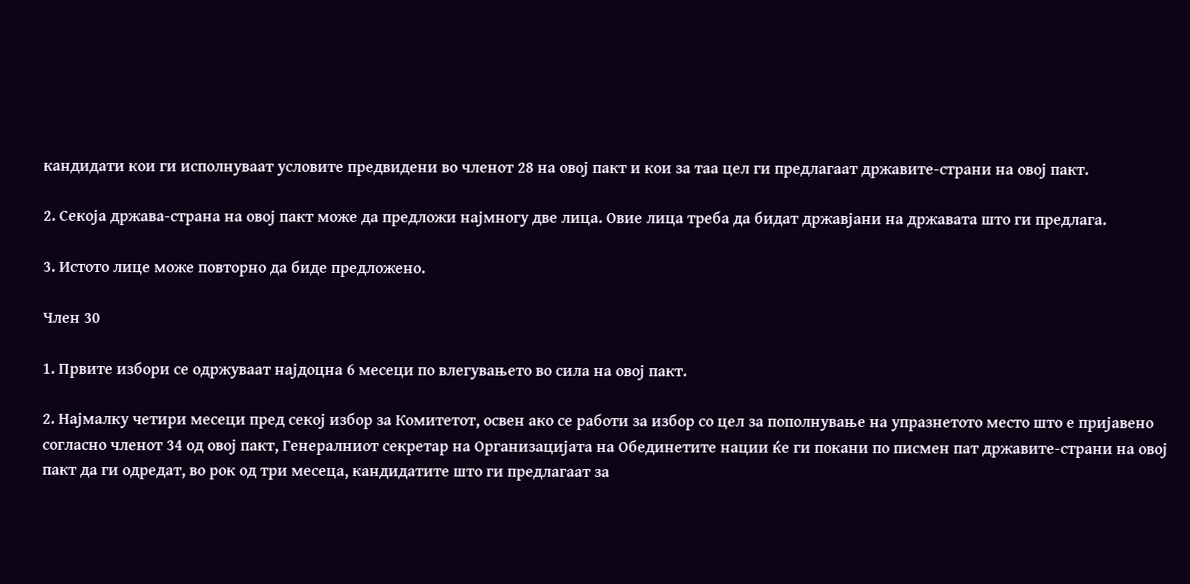кандидати кои ги исполнуваат условите предвидени во членот 28 на овој пакт и кои за таа цел ги предлагаат државите-страни на овој пакт.

2. Секоја држава-страна на овој пакт може да предложи најмногу две лица. Овие лица треба да бидат државјани на државата што ги предлага.

3. Истото лице може повторно да биде предложено.

Член 30

1. Првите избори се одржуваат најдоцна 6 месеци по влегувањето во сила на овој пакт.

2. Најмалку четири месеци пред секој избор за Комитетот, освен ако се работи за избор со цел за пополнување на упразнетото место што е пријавено согласно членот 34 од овој пакт, Генералниот секретар на Организацијата на Обединетите нации ќе ги покани по писмен пат државите-страни на овој пакт да ги одредат, во рок од три месеца, кандидатите што ги предлагаат за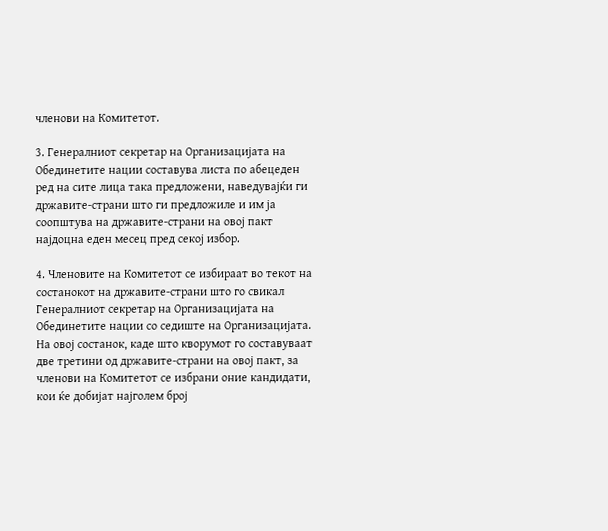членови на Комитетот.

3. Генералниот секретар на Организацијата на Обединетите нации составува листа по абецеден ред на сите лица така предложени, наведувајќи ги државите-страни што ги предложиле и им ја соопштува на државите-страни на овој пакт најдоцна еден месец пред секој избор.

4. Членовите на Комитетот се избираат во текот на состанокот на државите-страни што го свикал Генералниот секретар на Организацијата на Обединетите нации со седиште на Организацијата. На овој состанок, каде што кворумот го составуваат две третини од државите-страни на овој пакт, за членови на Комитетот се избрани оние кандидати, кои ќе добијат најголем број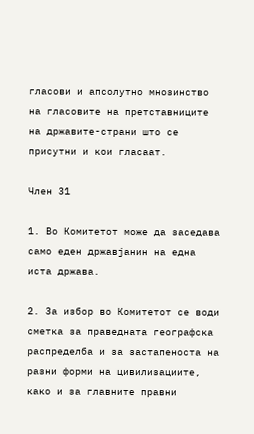гласови и апсолутно мнозинство на гласовите на претставниците на државите-страни што се присутни и кои гласаат.

Член 31

1. Во Комитетот може да заседава само еден државјанин на една иста држава.

2. За избор во Комитетот се води сметка за праведната географска распределба и за застапеноста на разни форми на цивилизациите, како и за главните правни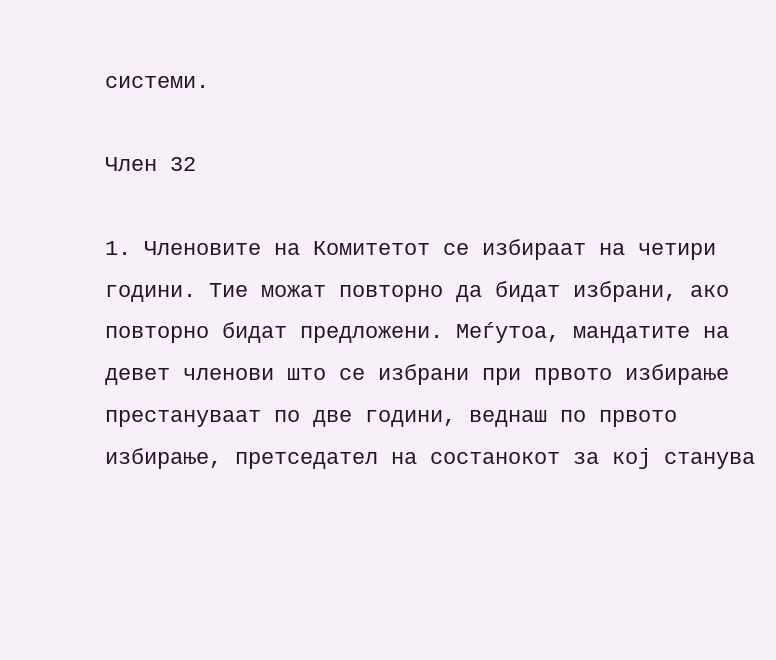системи.

Член 32

1. Членовите на Комитетот се избираат на четири години. Тие можат повторно да бидат избрани, ако повторно бидат предложени. Меѓутоа, мандатите на девет членови што се избрани при првото избирање престануваат по две години, веднаш по првото избирање, претседател на состанокот за кој станува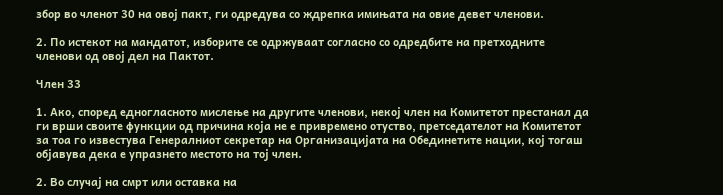збор во членот 30 на овој пакт, ги одредува со ждрепка имињата на овие девет членови.

2. По истекот на мандатот, изборите се одржуваат согласно со одредбите на претходните членови од овој дел на Пактот.

Член 33

1. Ако, според едногласното мислење на другите членови, некој член на Комитетот престанал да ги врши своите функции од причина која не е привремено отуство, претседателот на Комитетот за тоа го известува Генералниот секретар на Организацијата на Обединетите нации, кој тогаш објавува дека е упразнето местото на тој член.

2. Во случај на смрт или оставка на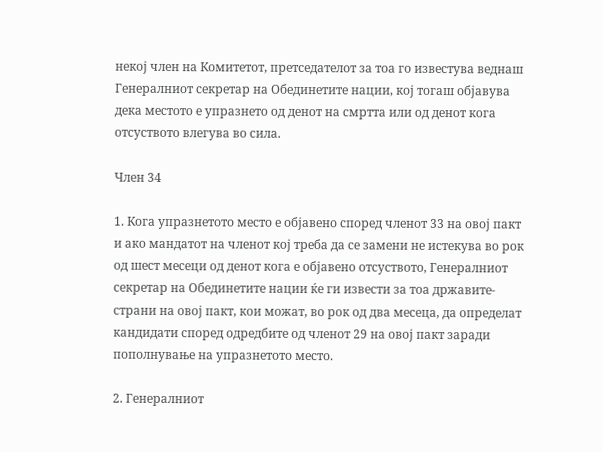некој член на Комитетот, претседателот за тоа го известува веднаш Генералниот секретар на Обединетите нации, кој тогаш објавува дека местото е упразнето од денот на смртта или од денот кога отсуството влегува во сила.

Член 34

1. Кога упразнетото место е објавено според членот 33 на овој пакт и ако мандатот на членот кој треба да се замени не истекува во рок од шест месеци од денот кога е објавено отсуството, Генералниот секретар на Обединетите нации ќе ги извести за тоа државите-страни на овој пакт, кои можат, во рок од два месеца, да определат кандидати според одредбите од членот 29 на овој пакт заради пополнување на упразнетото место.

2. Генералниот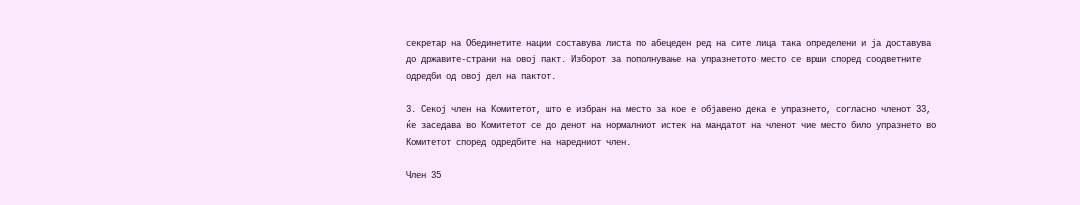секретар на Обединетите нации составува листа по абецеден ред на сите лица така определени и ја доставува до државите-страни на овој пакт. Изборот за пополнување на упразнетото место се врши според соодветните одредби од овој дел на пактот.

3. Секој член на Комитетот, што е избран на место за кое е објавено дека е упразнето, согласно членот 33, ќе заседава во Комитетот се до денот на нормалниот истек на мандатот на членот чие место било упразнето во Комитетот според одредбите на наредниот член.

Член 35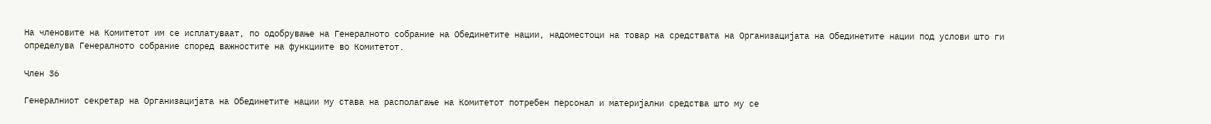На членовите на Комитетот им се исплатуваат, по одобрување на Генералното собрание на Обединетите нации, надоместоци на товар на средствата на Организацијата на Обединетите нации под услови што ги определува Генералното собрание според важностите на функциите во Комитетот.

Член 36

Генералниот секретар на Организацијата на Обединетите нации му става на располагање на Комитетот потребен персонал и материјални средства што му се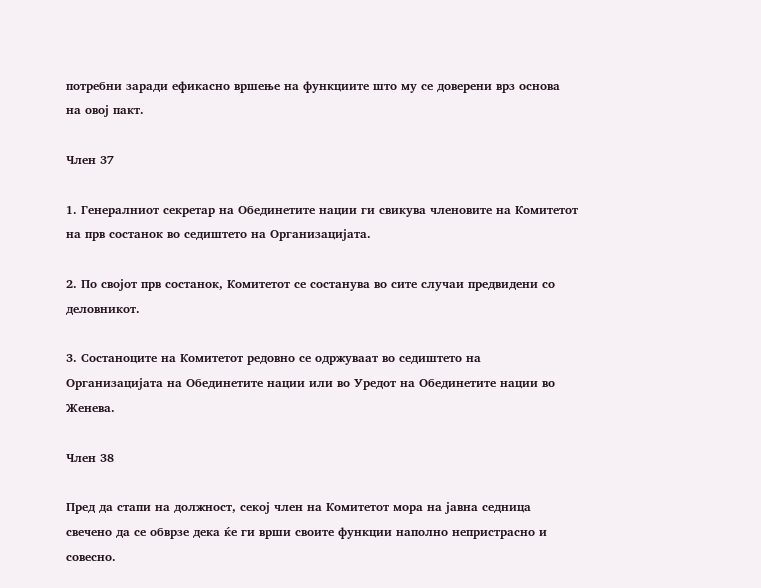потребни заради ефикасно вршење на функциите што му се доверени врз основа на овој пакт.

Член 37

1. Генералниот секретар на Обединетите нации ги свикува членовите на Комитетот на прв состанок во седиштето на Организацијата.

2. По својот прв состанок, Комитетот се состанува во сите случаи предвидени со деловникот.

3. Состаноците на Комитетот редовно се одржуваат во седиштето на Организацијата на Обединетите нации или во Уредот на Обединетите нации во Женева.

Член 38

Пред да стапи на должност, секој член на Комитетот мора на јавна седница свечено да се обврзе дека ќе ги врши своите функции наполно непристрасно и совесно.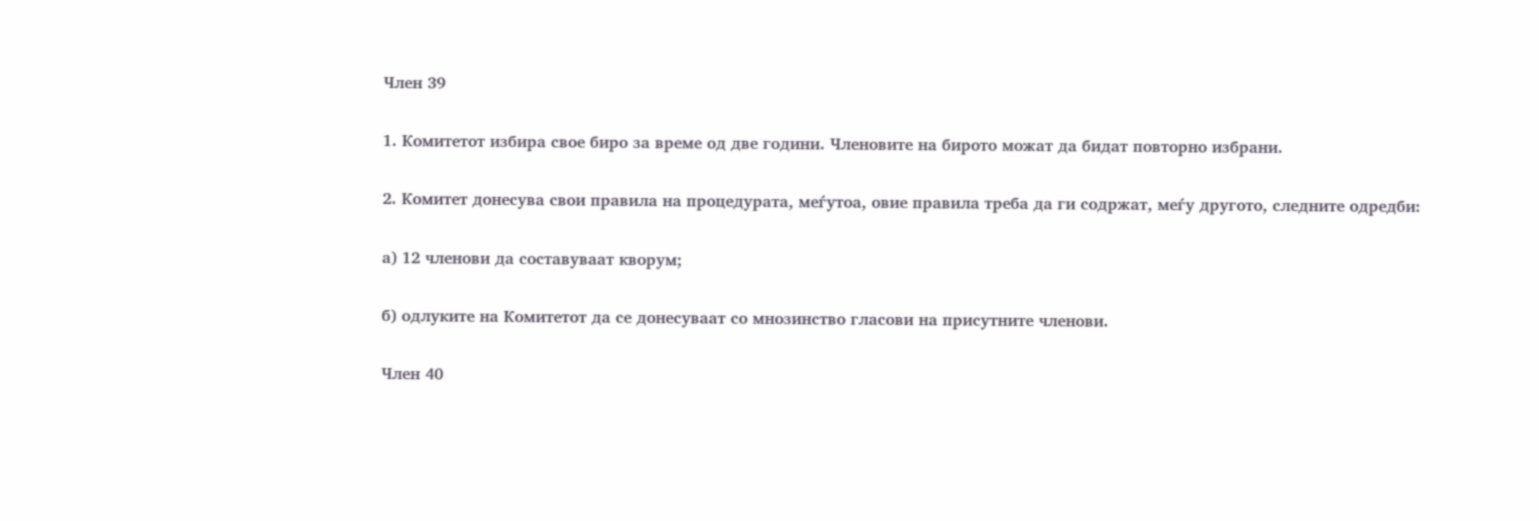Член 39

1. Комитетот избира свое биро за време од две години. Членовите на бирото можат да бидат повторно избрани.

2. Комитет донесува свои правила на процедурата, меѓутоа, овие правила треба да ги содржат, меѓу другото, следните одредби:

а) 12 членови да составуваат кворум;

б) одлуките на Комитетот да се донесуваат со мнозинство гласови на присутните членови.

Член 40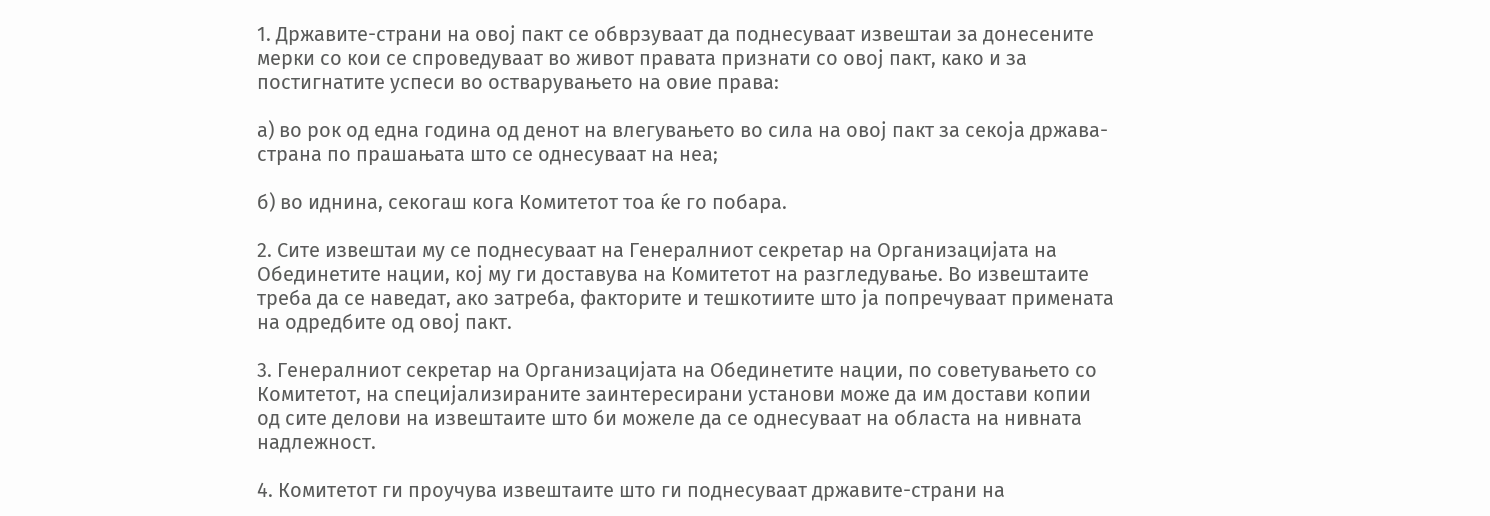1. Државите-страни на овој пакт се обврзуваат да поднесуваат извештаи за донесените мерки со кои се спроведуваат во живот правата признати со овој пакт, како и за постигнатите успеси во остварувањето на овие права:

а) во рок од една година од денот на влегувањето во сила на овој пакт за секоја држава-страна по прашањата што се однесуваат на неа;

б) во иднина, секогаш кога Комитетот тоа ќе го побара.

2. Сите извештаи му се поднесуваат на Генералниот секретар на Организацијата на Обединетите нации, кој му ги доставува на Комитетот на разгледување. Во извештаите треба да се наведат, ако затреба, факторите и тешкотиите што ја попречуваат примената на одредбите од овој пакт.

3. Генералниот секретар на Организацијата на Обединетите нации, по советувањето со Комитетот, на специјализираните заинтересирани установи може да им достави копии од сите делови на извештаите што би можеле да се однесуваат на областа на нивната надлежност.

4. Комитетот ги проучува извештаите што ги поднесуваат државите-страни на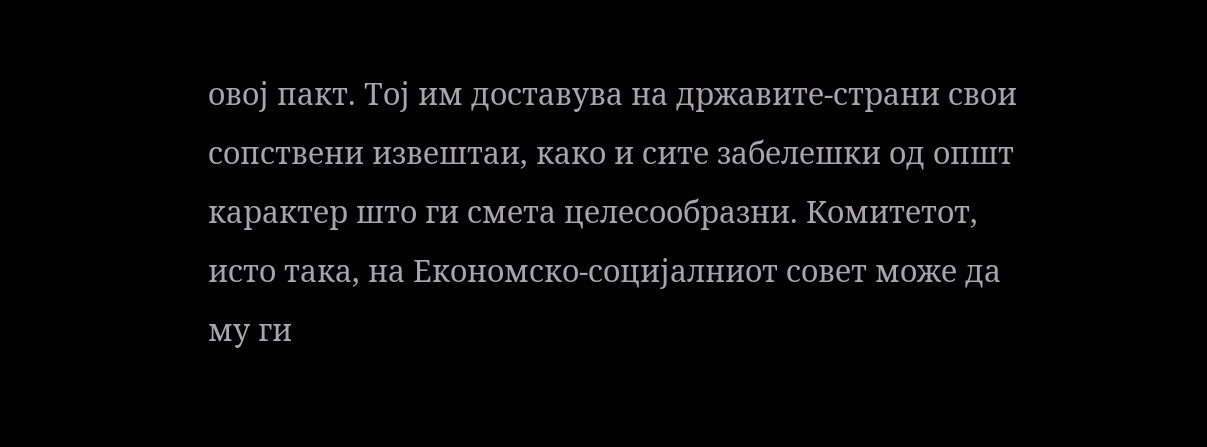овој пакт. Тој им доставува на државите-страни свои сопствени извештаи, како и сите забелешки од општ карактер што ги смета целесообразни. Комитетот, исто така, на Економско-социјалниот совет може да му ги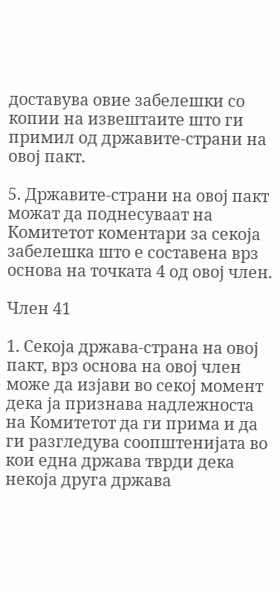доставува овие забелешки со копии на извештаите што ги примил од државите-страни на овој пакт.

5. Државите-страни на овој пакт можат да поднесуваат на Комитетот коментари за секоја забелешка што е составена врз основа на точката 4 од овој член.

Член 41

1. Секоја држава-страна на овој пакт, врз основа на овој член може да изјави во секој момент дека ја признава надлежноста на Комитетот да ги прима и да ги разгледува соопштенијата во кои една држава тврди дека некоја друга држава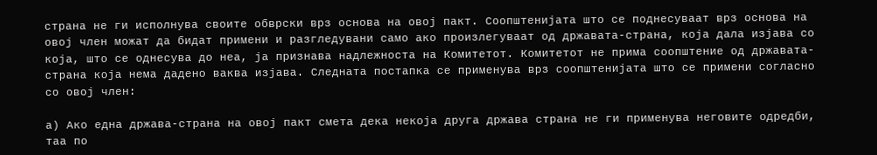страна не ги исполнува своите обврски врз основа на овој пакт. Соопштенијата што се поднесуваат врз основа на овој член можат да бидат примени и разгледувани само ако произлегуваат од државата-страна, која дала изјава со која, што се однесува до неа, ја признава надлежноста на Комитетот. Комитетот не прима соопштение од државата-страна која нема дадено ваква изјава. Следната постапка се применува врз соопштенијата што се примени согласно со овој член:

а) Ако една држава-страна на овој пакт смета дека некоја друга држава страна не ги применува неговите одредби, таа по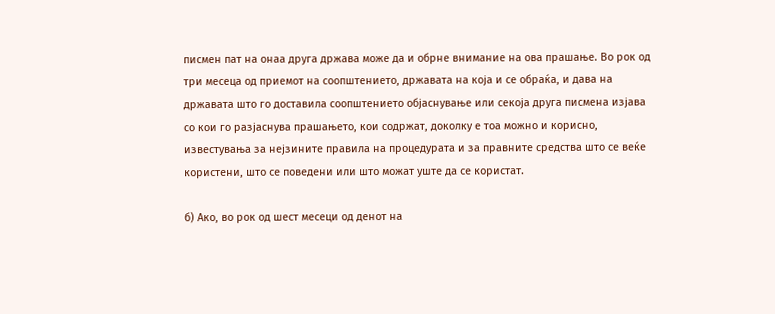писмен пат на онаа друга држава може да и обрне внимание на ова прашање. Во рок од три месеца од приемот на соопштението, државата на која и се обраќа, и дава на државата што го доставила соопштението објаснување или секоја друга писмена изјава со кои го разјаснува прашањето, кои содржат, доколку е тоа можно и корисно, известувања за нејзините правила на процедурата и за правните средства што се веќе користени, што се поведени или што можат уште да се користат.

б) Ако, во рок од шест месеци од денот на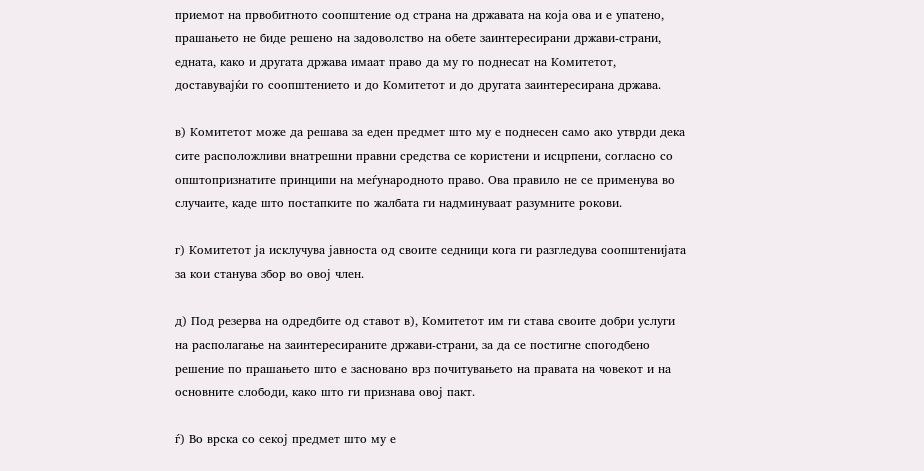приемот на првобитното соопштение од страна на државата на која ова и е упатено, прашањето не биде решено на задоволство на обете заинтересирани држави-страни, едната, како и другата држава имаат право да му го поднесат на Комитетот, доставувајќи го соопштението и до Комитетот и до другата заинтересирана држава.

в) Комитетот може да решава за еден предмет што му е поднесен само ако утврди дека сите расположливи внатрешни правни средства се користени и исцрпени, согласно со општопризнатите принципи на меѓународното право. Ова правило не се применува во случаите, каде што постапките по жалбата ги надминуваат разумните рокови.

г) Комитетот ја исклучува јавноста од своите седници кога ги разгледува соопштенијата за кои станува збор во овој член.

д) Под резерва на одредбите од ставот в), Комитетот им ги става своите добри услуги на располагање на заинтересираните држави-страни, за да се постигне спогодбено решение по прашањето што е засновано врз почитувањето на правата на човекот и на основните слободи, како што ги признава овој пакт.

ѓ) Во врска со секој предмет што му е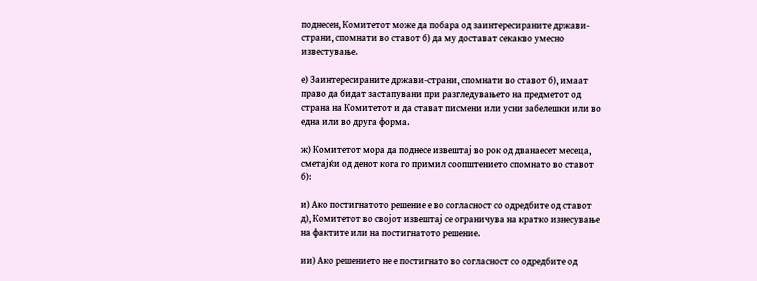поднесен, Комитетот може да побара од заинтересираните држави-страни, спомнати во ставот б) да му достават секакво умесно известување.

е) Заинтересираните држави-страни, спомнати во ставот б), имаат право да бидат застапувани при разгледувањето на предметот од страна на Комитетот и да стават писмени или усни забелешки или во една или во друга форма.

ж) Комитетот мора да поднесе извештај во рок од дванаесет месеца, сметајќи од денот кога го примил соопштението спомнато во ставот б):

и) Ако постигнатото решение е во согласност со одредбите од ставот д), Комитетот во својот извештај се ограничува на кратко изнесување на фактите или на постигнатото решение.

ии) Ако решението не е постигнато во согласност со одредбите од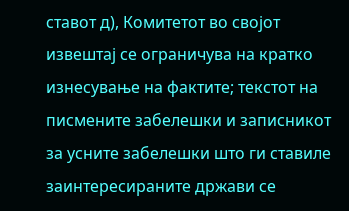ставот д), Комитетот во својот извештај се ограничува на кратко изнесување на фактите; текстот на писмените забелешки и записникот за усните забелешки што ги ставиле заинтересираните држави се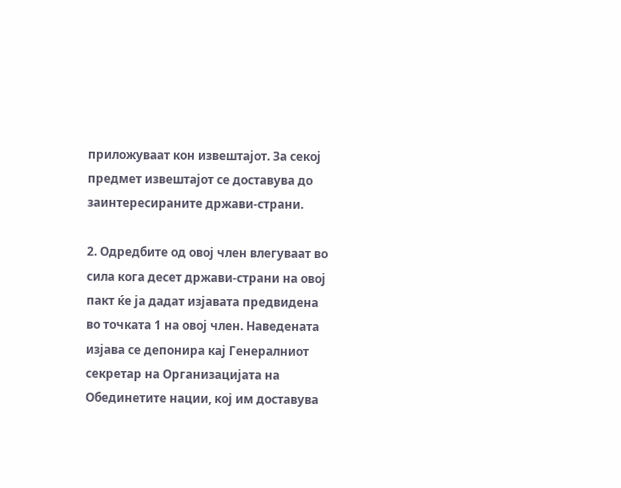приложуваат кон извештајот. За секој предмет извештајот се доставува до заинтересираните држави-страни.

2. Одредбите од овој член влегуваат во сила кога десет држави-страни на овој пакт ќе ја дадат изјавата предвидена во точката 1 на овој член. Наведената изјава се депонира кај Генералниот секретар на Организацијата на Обединетите нации, кој им доставува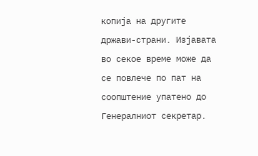копија на другите држави-страни. Изјавата во секое време може да се повлече по пат на соопштение упатено до Генералниот секретар.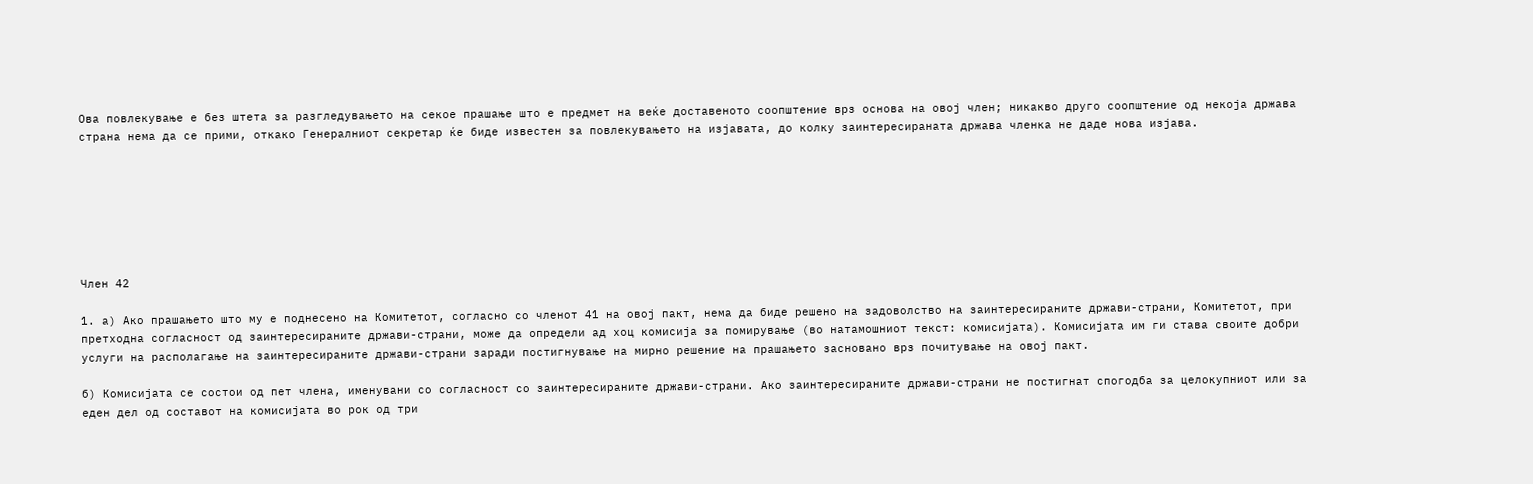Ова повлекување е без штета за разгледувањето на секое прашање што е предмет на веќе доставеното соопштение врз основа на овој член; никакво друго соопштение од некоја држава страна нема да се прими, откако Генералниот секретар ќе биде известен за повлекувањето на изјавата, до колку заинтересираната држава членка не даде нова изјава.







Член 42

1. а) Ако прашањето што му е поднесено на Комитетот, согласно со членот 41 на овој пакт, нема да биде решено на задоволство на заинтересираните држави-страни, Комитетот, при претходна согласност од заинтересираните држави-страни, може да определи ад хоц комисија за помирување (во натамошниот текст: комисијата). Комисијата им ги става своите добри услуги на располагање на заинтересираните држави-страни заради постигнување на мирно решение на прашањето засновано врз почитување на овој пакт.

б) Комисијата се состои од пет члена, именувани со согласност со заинтересираните држави-страни. Ако заинтересираните држави-страни не постигнат спогодба за целокупниот или за еден дел од составот на комисијата во рок од три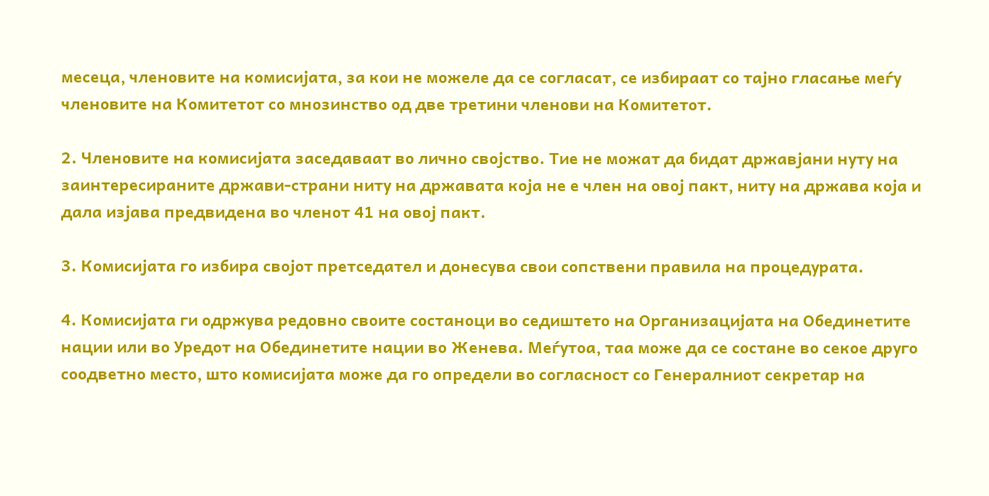месеца, членовите на комисијата, за кои не можеле да се согласат, се избираат со тајно гласање меѓу членовите на Комитетот со мнозинство од две третини членови на Комитетот.

2. Членовите на комисијата заседаваат во лично својство. Тие не можат да бидат државјани нуту на заинтересираните држави-страни ниту на државата која не е член на овој пакт, ниту на држава која и дала изјава предвидена во членот 41 на овој пакт.

3. Комисијата го избира својот претседател и донесува свои сопствени правила на процедурата.

4. Комисијата ги одржува редовно своите состаноци во седиштето на Организацијата на Обединетите нации или во Уредот на Обединетите нации во Женева. Меѓутоа, таа може да се состане во секое друго соодветно место, што комисијата може да го определи во согласност со Генералниот секретар на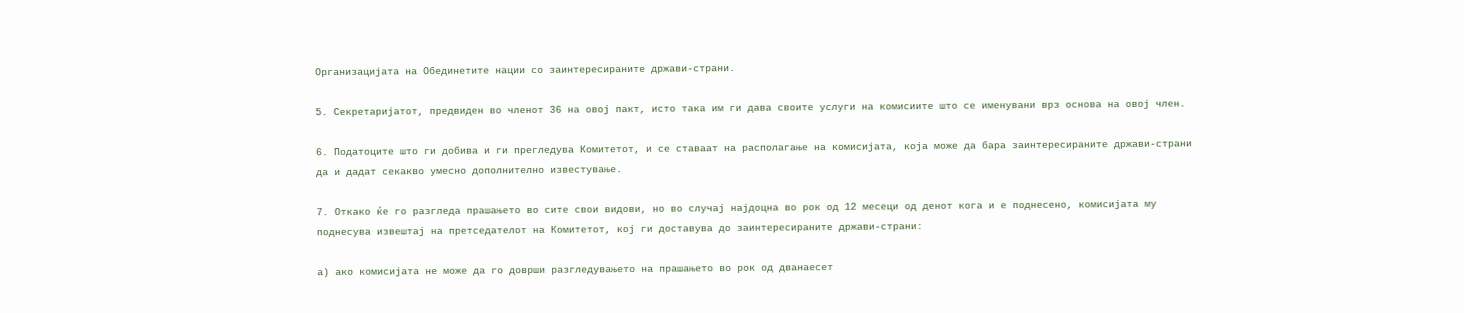Организацијата на Обединетите нации со заинтересираните држави-страни.

5. Секретаријатот, предвиден во членот 36 на овој пакт, исто така им ги дава своите услуги на комисиите што се именувани врз основа на овој член.

6. Податоците што ги добива и ги прегледува Комитетот, и се ставаат на располагање на комисијата, која може да бара заинтересираните држави-страни да и дадат секакво умесно дополнително известување.

7. Откако ќе го разгледа прашањето во сите свои видови, но во случај најдоцна во рок од 12 месеци од денот кога и е поднесено, комисијата му поднесува извештај на претседателот на Комитетот, кој ги доставува до заинтересираните држави-страни:

а) ако комисијата не може да го доврши разгледувањето на прашањето во рок од дванаесет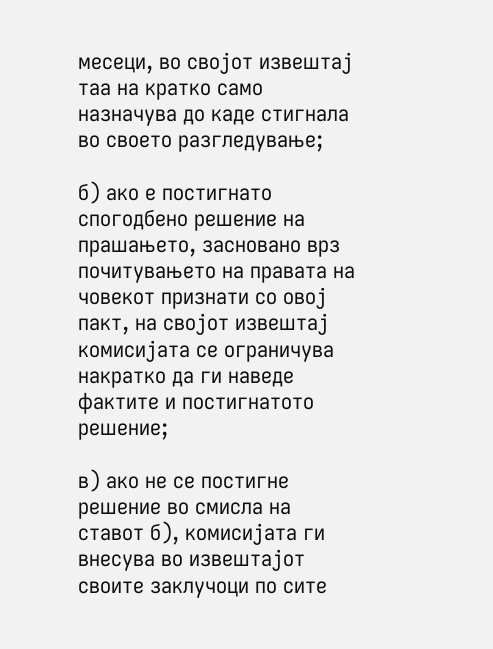месеци, во својот извештај таа на кратко само назначува до каде стигнала во своето разгледување;

б) ако е постигнато спогодбено решение на прашањето, засновано врз почитувањето на правата на човекот признати со овој пакт, на својот извештај комисијата се ограничува накратко да ги наведе фактите и постигнатото решение;

в) ако не се постигне решение во смисла на ставот б), комисијата ги внесува во извештајот своите заклучоци по сите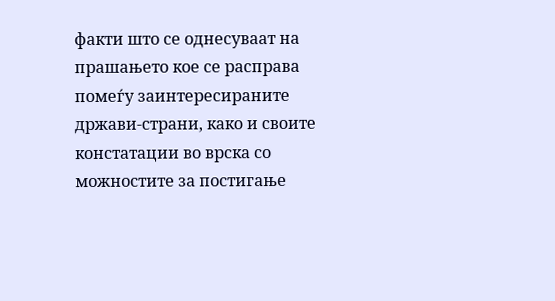факти што се однесуваат на прашањето кое се расправа помеѓу заинтересираните држави-страни, како и своите констатации во врска со можностите за постигање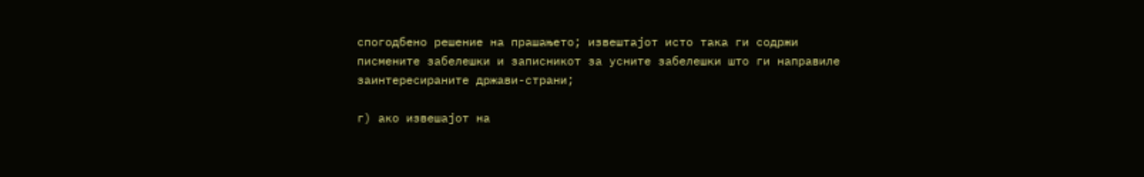спогодбено решение на прашањето; извештајот исто така ги содржи писмените забелешки и записникот за усните забелешки што ги направиле заинтересираните држави-страни;

г) ако извешајот на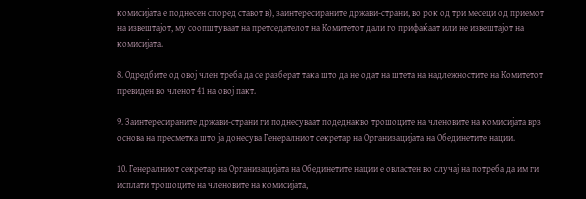комисијата е поднесен според ставот в), заинтересираните држави-страни, во рок од три месеци од приемот на извештајот, му соопштуваат на претседателот на Комитетот дали го прифаќаат или не извештајот на комисијата.

8. Одредбите од овој член треба да се разберат така што да не одат на штета на надлежностите на Комитетот превиден во членот 41 на овој пакт.

9. Заинтересираните држави-страни ги поднесуваат подеднакво трошоците на членовите на комисијата врз основа на пресметка што ја донесува Генералниот секретар на Организацијата на Обединетите нации.

10. Генералниот секретар на Организацијата на Обединетите нации е овластен во случај на потреба да им ги исплати трошоците на членовите на комисијата,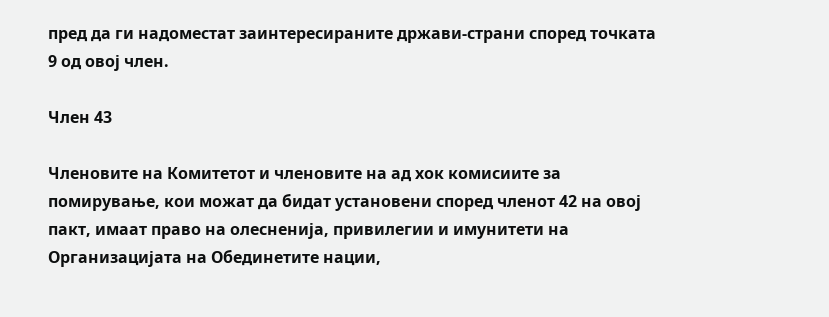пред да ги надоместат заинтересираните држави-страни според точката 9 од овој член.

Член 43

Членовите на Комитетот и членовите на ад хок комисиите за помирување, кои можат да бидат установени според членот 42 на овој пакт, имаат право на олесненија, привилегии и имунитети на Организацијата на Обединетите нации,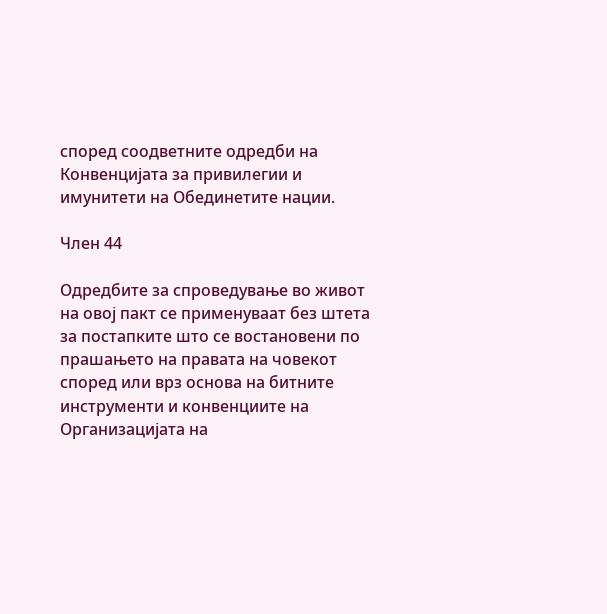според соодветните одредби на Конвенцијата за привилегии и имунитети на Обединетите нации.

Член 44

Одредбите за спроведување во живот на овој пакт се применуваат без штета за постапките што се востановени по прашањето на правата на човекот според или врз основа на битните инструменти и конвенциите на Организацијата на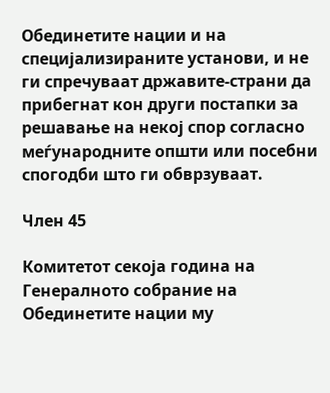Обединетите нации и на специјализираните установи, и не ги спречуваат државите-страни да прибегнат кон други постапки за решавање на некој спор согласно меѓународните општи или посебни спогодби што ги обврзуваат.

Член 45

Комитетот секоја година на Генералното собрание на Обединетите нации му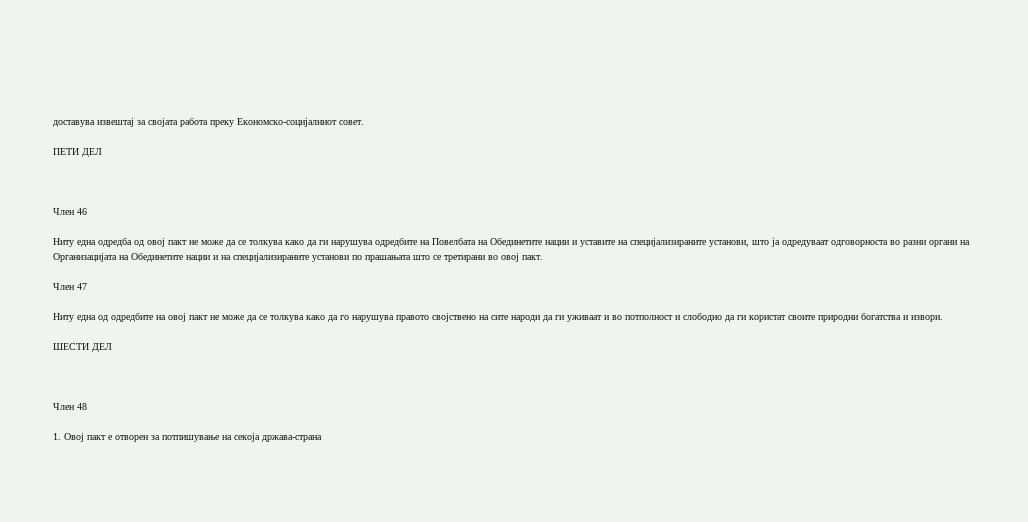доставува извештај за својата работа преку Економско-социјалниот совет.

ПЕТИ ДЕЛ



Член 46

Ниту една одредба од овој пакт не може да се толкува како да ги нарушува одредбите на Повелбата на Обединетите нации и уставите на специјализираните установи, што ја одредуваат одговорноста во разни органи на Организацијата на Обединетите нации и на специјализираните установи по прашањата што се третирани во овој пакт.

Член 47

Ниту една од одредбите на овој пакт не може да се толкува како да го нарушува правото својствено на сите народи да ги уживаат и во потполност и слободно да ги користат своите природни богатства и извори.

ШЕСТИ ДЕЛ



Член 48

1. Овој пакт е отворен за потпишување на секоја држава-страна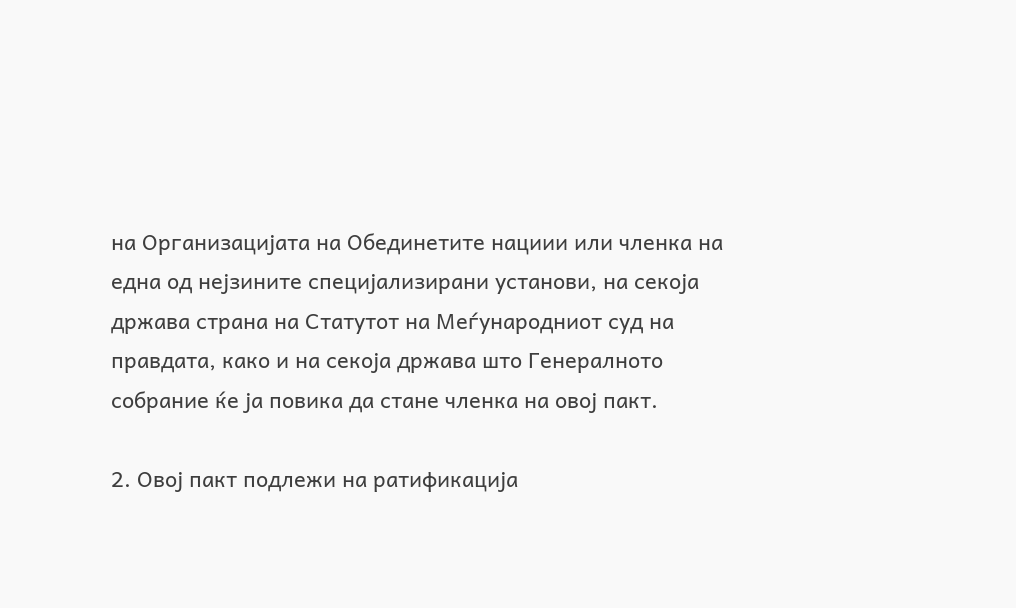на Организацијата на Обединетите нациии или членка на една од нејзините специјализирани установи, на секоја држава страна на Статутот на Меѓународниот суд на правдата, како и на секоја држава што Генералното собрание ќе ја повика да стане членка на овој пакт.

2. Овој пакт подлежи на ратификација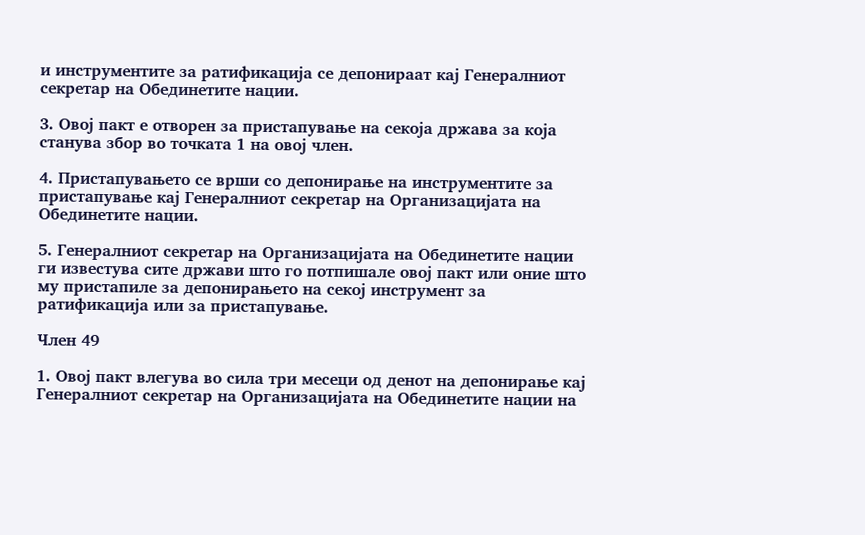и инструментите за ратификација се депонираат кај Генералниот секретар на Обединетите нации.

3. Овој пакт е отворен за пристапување на секоја држава за која станува збор во точката 1 на овој член.

4. Пристапувањето се врши со депонирање на инструментите за пристапување кај Генералниот секретар на Организацијата на Обединетите нации.

5. Генералниот секретар на Организацијата на Обединетите нации ги известува сите држави што го потпишале овој пакт или оние што му пристапиле за депонирањето на секој инструмент за ратификација или за пристапување.

Член 49

1. Овој пакт влегува во сила три месеци од денот на депонирање кај Генералниот секретар на Организацијата на Обединетите нации на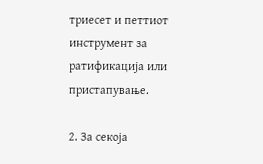триесет и петтиот инструмент за ратификација или пристапување.

2. За секоја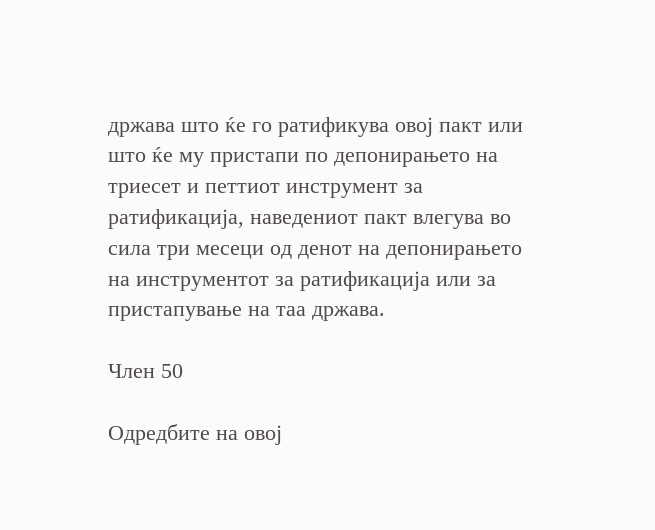држава што ќе го ратификува овој пакт или што ќе му пристапи по депонирањето на триесет и петтиот инструмент за ратификација, наведениот пакт влегува во сила три месеци од денот на депонирањето на инструментот за ратификација или за пристапување на таа држава.

Член 50

Одредбите на овој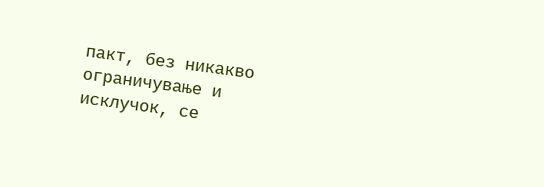пакт, без никакво ограничување и исклучок, се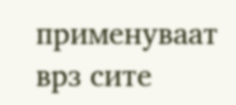применуваат врз сите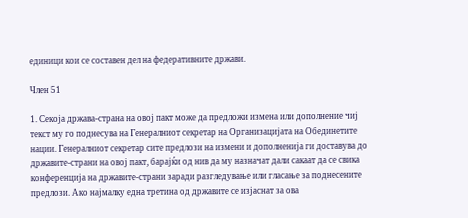единици кои се составен дел на федеративните држави.

Член 51

1. Секоја држава-страна на овој пакт може да предложи измена или дополнение чиј текст му го поднесува на Генералниот секретар на Организацијата на Обединетите нации. Генералниот секретар сите предлози на измени и дополненија ги доставува до државите-страни на овој пакт, барајќи од нив да му назначат дали сакаат да се свика конференција на државите-страни заради разгледување или гласање за поднесените предлози. Ако најмалку една третина од државите се изјаснат за ова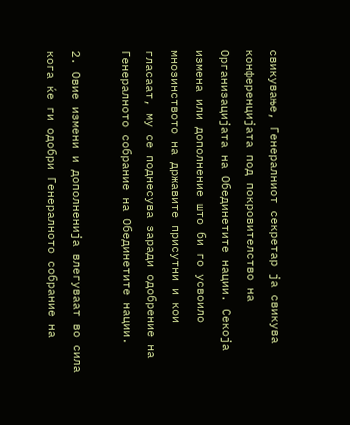свикување, Генералниот секретар ја свикува конференцијата под покровителство на Организацијата на Обединетите нации. Секоја измена или дополнение што би го усвоило мнозинството на државите присутни и кои гласаат, му се поднесува заради одобрение на Генералното собрание на Обединетите нации.

2. Овие измени и дополненија влегуваат во сила кога ќе ги одобри Генералното собрание на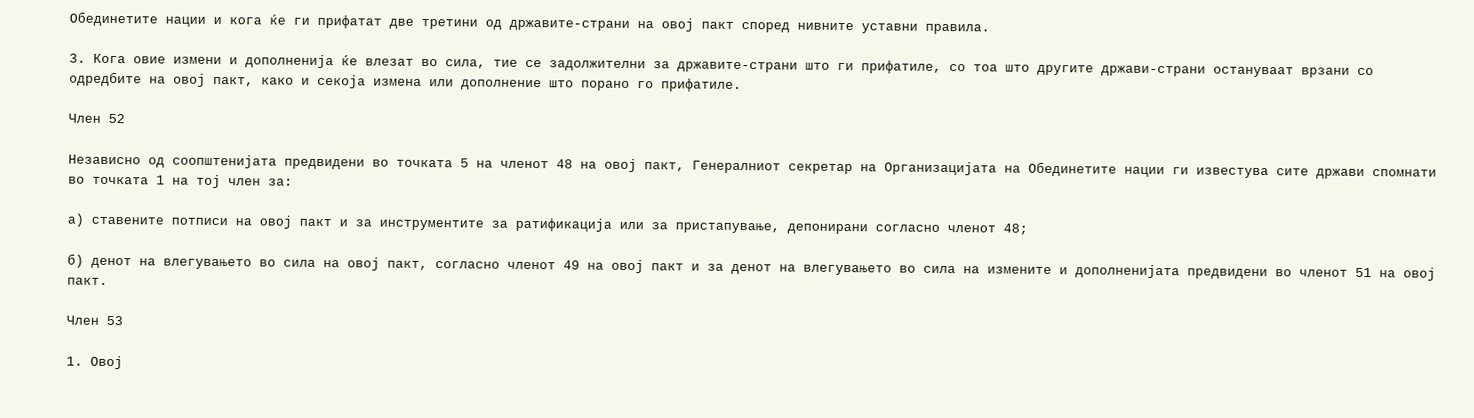Обединетите нации и кога ќе ги прифатат две третини од државите-страни на овој пакт според нивните уставни правила.

3. Кога овие измени и дополненија ќе влезат во сила, тие се задолжителни за државите-страни што ги прифатиле, со тоа што другите држави-страни остануваат врзани со одредбите на овој пакт, како и секоја измена или дополнение што порано го прифатиле.

Член 52

Независно од соопштенијата предвидени во точката 5 на членот 48 на овој пакт, Генералниот секретар на Организацијата на Обединетите нации ги известува сите држави спомнати во точката 1 на тој член за:

а) ставените потписи на овој пакт и за инструментите за ратификација или за пристапување, депонирани согласно членот 48;

б) денот на влегувањето во сила на овој пакт, согласно членот 49 на овој пакт и за денот на влегувањето во сила на измените и дополненијата предвидени во членот 51 на овој пакт.

Член 53

1. Овој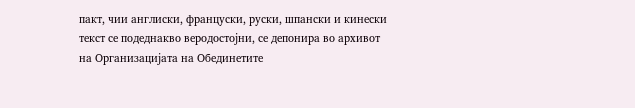пакт, чии англиски, француски, руски, шпански и кинески текст се подеднакво веродостојни, се депонира во архивот на Организацијата на Обединетите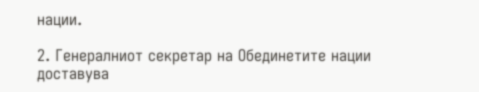нации.

2. Генералниот секретар на Обединетите нации доставува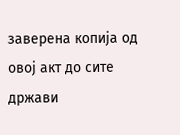заверена копија од овој акт до сите држави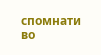спомнати во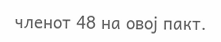членот 48 на овој пакт.